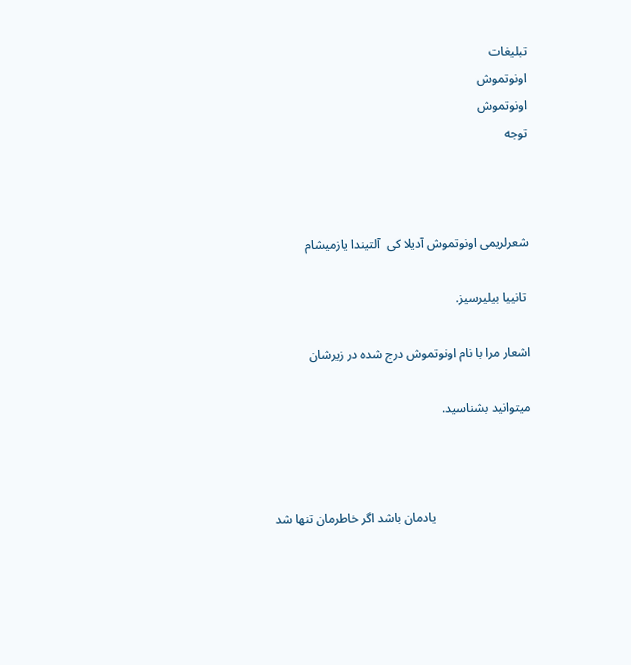تبلیغات
اونوتموش
اونوتموش
توجه



شعرلریمی اونوتموش آدیلا كی  آلتیندا یازمیشام

 تانییا بیلیرسیز.

اشعار مرا با نام اونوتموش درج شده در زیرشان

میتوانید بشناسید.



                               یادمان باشد اگر خاطرمان تنها شد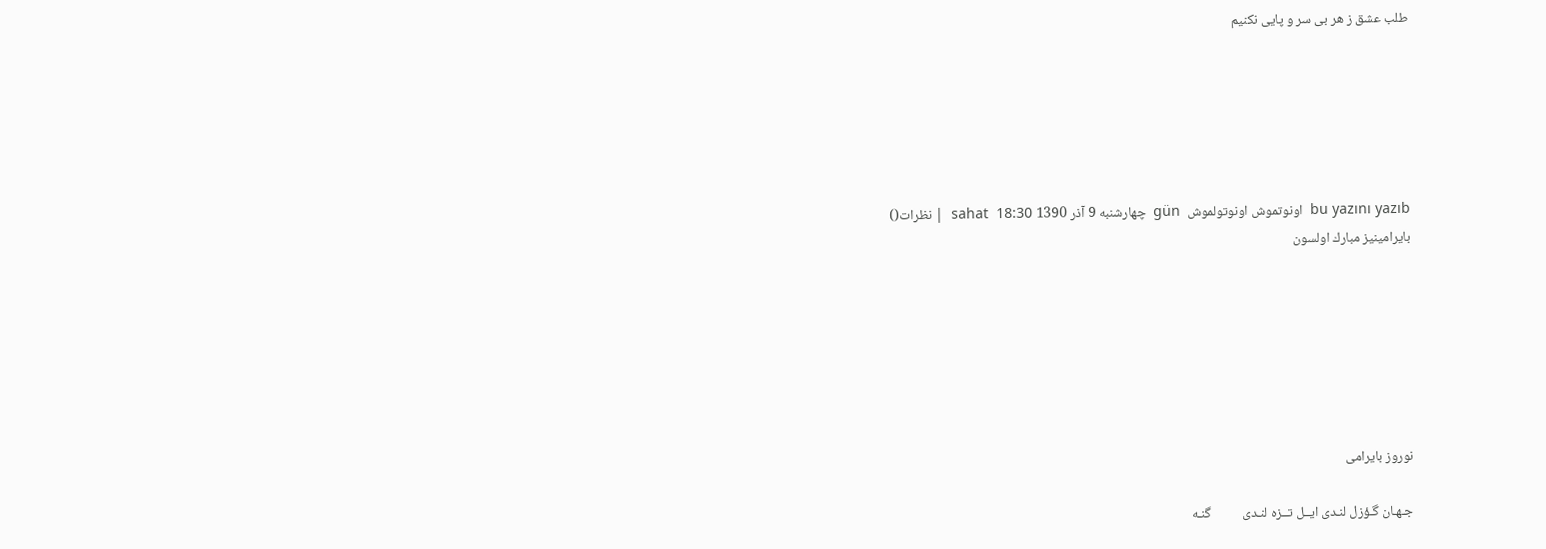طلب عشق ز هر بی سر و پایی نکنیم






bu yazını yazıb  اونوتموش اونوتولموش  gün  چهارشنبه 9 آذر 1390 sahat  18:30  | نظرات()
بایرامینیز مبارك اولسون







نوروز بایرامی

جـهـان گـؤزل لنـدی ایــل تــزه لنـدی          گنـه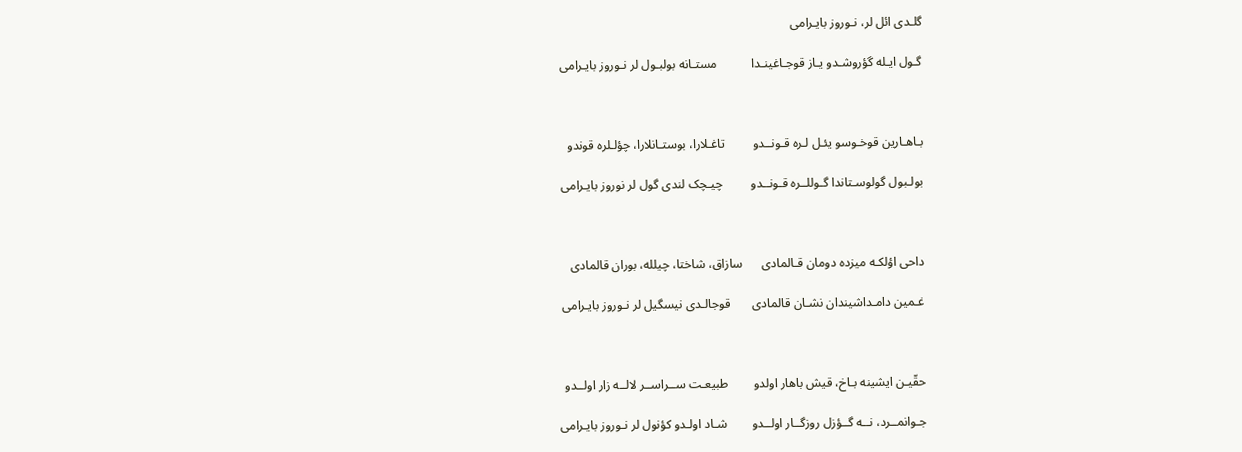گلـدی ائل لر، نـوروز بایـرامی

گـول ایـله گؤروشـدو یـاز قوجـاغینـدا           مستـانه بولبـول لر نـوروز بایـرامی



بـاهـارین قوخـوسو یئـل لـره قـونــدو         تاغـلارا، بوستـانلارا، چؤلـلره قوندو

بولـبول گولوسـتاندا گـوللــره قـونــدو         چیـچک لندی گول لر نوروز بایـرامی



داحی اؤلکـه میزده دومان قـالمادی      سازاق، شاختا، چیلله، بوران قالمادی

غـمین دامـداشیندان نشـان قالمادی       قوجالـدی نیسگیل لر نـوروز بایـرامی



حقّیـن ایشینه بـاخ، قیش باهار اولدو        طبیعـت ســراســر لالــه زار اولــدو

جـوانمــرد، نــه گــؤزل روزگــار اولــدو        شـاد اولـدو کؤنول لر نـوروز بایـرامی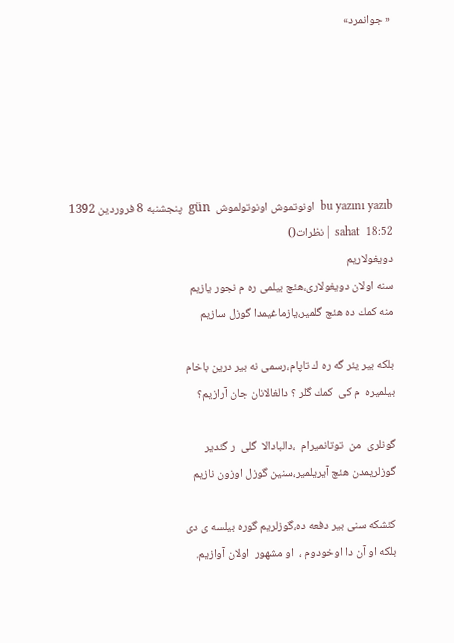« جوانمرد»






bu yazını yazıb  اونوتموش اونوتولموش  gün  پنجشنبه 8 فروردین 1392 sahat  18:52  | نظرات()
دویغولاریم
سنه اولان دویغولاری،هئچ بیلمی ره م نجور یازیم
منه كمك ده هئچ گلمیر،یازماغیمدا گوزل سازیم

بلكه بیر یئر گه ره ك تاپام،رسمی نه بیر درین باخام
بیلمیره  م كی  كمك گلر ؟ دالغالانان جان آرازیم؟

گونلری  من  توتانمیرام  ،دالبادالا  گلی  ر گئدیر
گوزلریمدن هئچ آیریلمیر،سنین گوزل اوزون نازیم

كئشكه سنی بیر دفعه ده،گوزلریم گوره بیلسه ی دی
بلكه او آن دا اوخودوم ،  او مشهور  اولان آوازیم.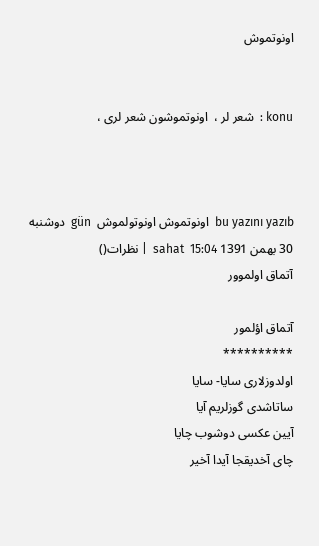اونوتموش


konu :  شعر لر ،  اونوتموشون شعر لری ،



bu yazını yazıb  اونوتموش اونوتولموش  gün  دوشنبه 30 بهمن 1391 sahat  15:04  | نظرات()
آتماق اولموور

آتماق اؤلمور
**********
اولدوزلاری سایا- سایا
ساتاشدی گوزلریم آیا
آیین عکسی دوشوب چایا
چای آخدیقجا آیدا آخیر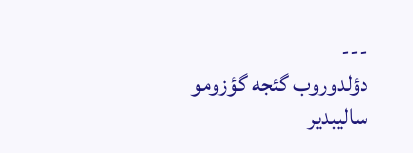---
دؤلدوروب گئجه گؤزومو
سالیبدیر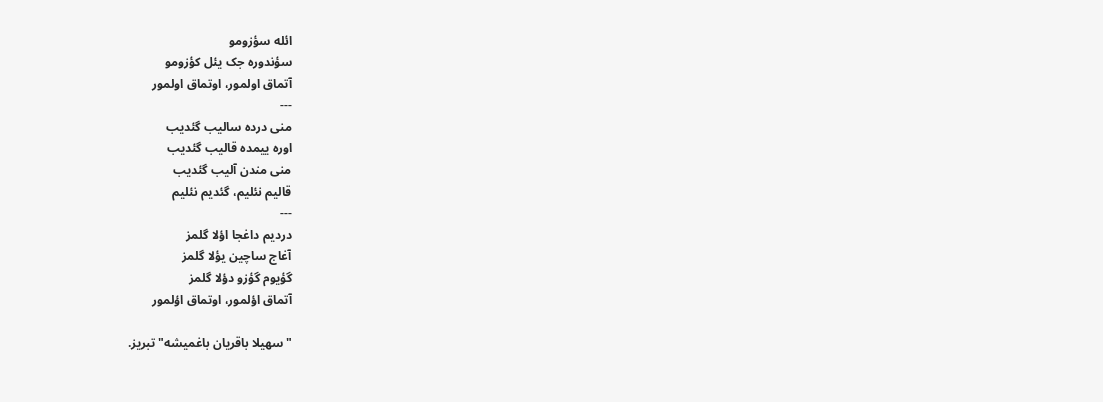ائله سؤزومو
سؤندوره جک یئل کؤزومو
آتماق اولمور، اوتماق اولمور
---
منی درده سالیب گئدیب
اوره ییمده قالیب گئدیب
منی مندن آلیب گئدیب
قالیم نئلیم، گئدیم نئلیم
---
دردیم داغجا اؤلا گلمز
آغاج ساچین یؤلا گلمز
گؤیوم گؤزو دؤلا گلمز
آتماق اؤلمور، اوتماق اؤلمور

"سهیلا باقریان باغمیشه" تبریز.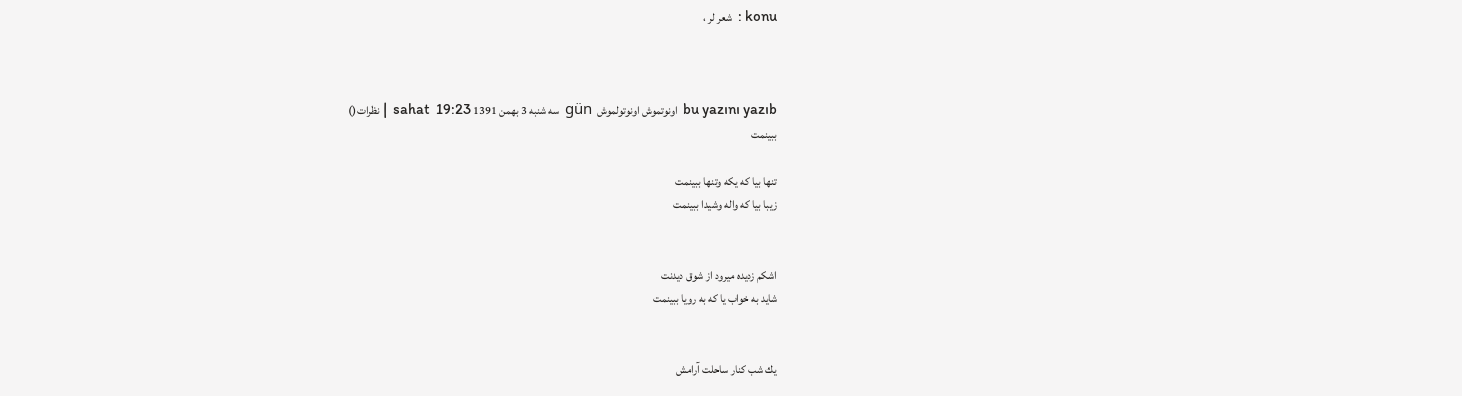konu :  شعر لر ،



bu yazını yazıb  اونوتموش اونوتولموش  gün  سه شنبه 3 بهمن 1391 sahat  19:23  | نظرات()
ببینمت

تنها بیا كه یكه وتنها ببینمت
زیبا بیا كه واله وشیدا ببینمت


اشكم زدیده میرود از شوق دیدنت
شاید به خواب یا كه به رویا ببینمت


یك شب كنار ساحلت آرامش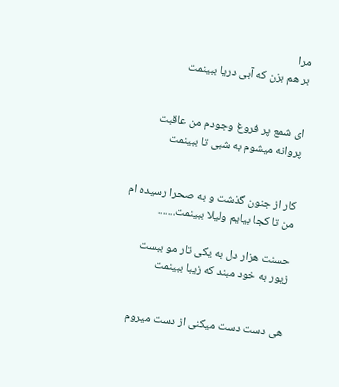مرا
بر هم بزن كه آبی دریا ببینمت


ای شمع پر فروغ وجودم من عاقبت
پروانه میشوم به شبی تا ببینمت


كار از جنون گذشت و به صحرا رسیده ام
من تا كجا بیایم ولیلا ببینمت.......

حسنت هزار دل به یكی تار مو ببست
زیور به خود مبند كه زیبا ببینمت


هی دست دست میكنی از دست میروم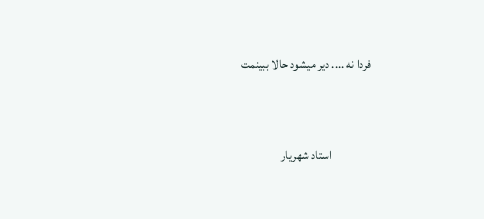فردا نه .... دیر میشود حالا ببینمت


                استاد شهریار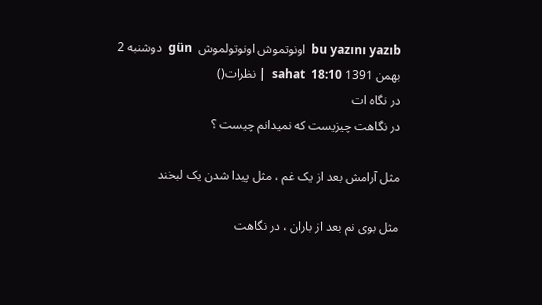bu yazını yazıb  اونوتموش اونوتولموش  gün  دوشنبه 2 بهمن 1391 sahat  18:10  | نظرات()
در نگاه ات
در نگاهت چیزیست که نمیدانم چیست ؟

مثل آرامش بعد از یک غم ، مثل پیدا شدن یک لبخند

مثل بوی نم بعد از باران ، در نگاهت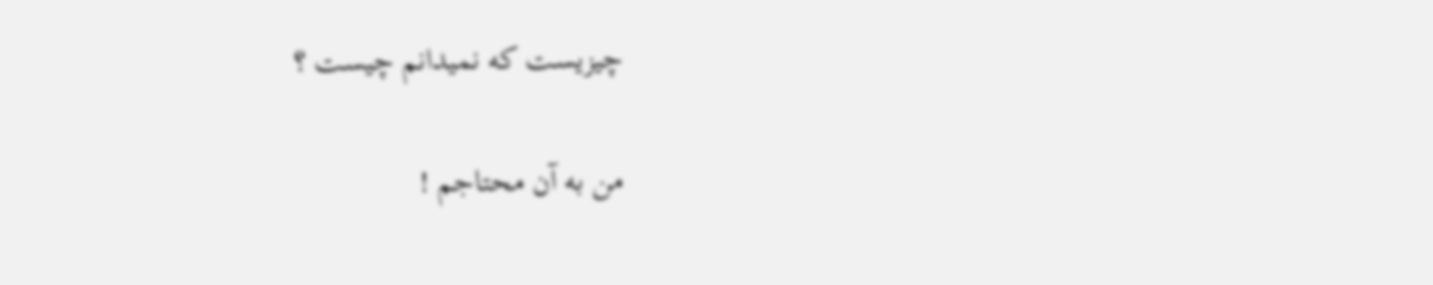چیزیست که نمیدانم چیست ؟

من به آن محتاجم !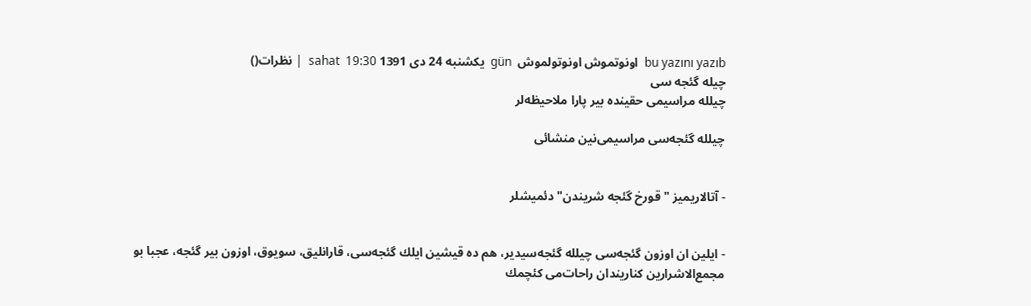bu yazını yazıb  اونوتموش اونوتولموش  gün  یکشنبه 24 دی 1391 sahat  19:30  | نظرات()
چیله گئجه سی
چیلله مراسیمی حقینده بیر پارا ملاحیظه‌لر

چیلله گئجه‌سی مراسیمی‌نین منشائی


- آتالاریمیز "قورخ گئجه شریندن" دئمیشلر


- ایلین ان اوزون گئجه‌سی چیلله گئجه‌سیدیر، هم ده قیشین ایلك گئجه‌سی، قارانلیق، سویوق، اوزون بیر گئجه، عجبا بو مجمع‌الاشرارین كناریندان راحات‌می كئچمك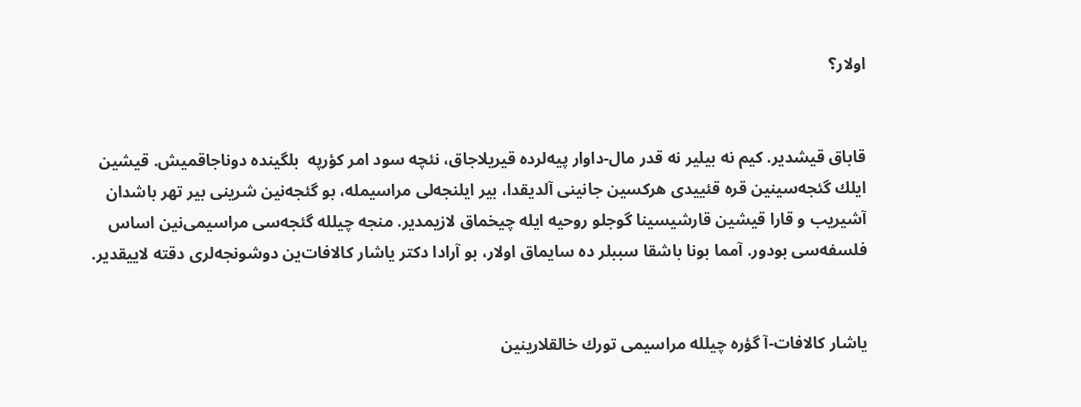اولار؟


قاباق قیشدیر. كیم نه بیلیر نه قدر مال-داوار پیه‌‌لرده قیریلاجاق، نئچه سود امر كؤرپه ‌ بلگینده دوناجاقمیش. قیشین ایلك گئجه‌سینین قره ‌قئییدی هركسین جانینی آلدیقدا، بیر ایلنجه‌لی مراسیمله، بو گئجه‌نین شرینی بیر تهر باشدان آشیریب و قارا قیشین قارشیسینا گوجلو روحیه ‌ایله چیخماق لازیمدیر. منجه چیلله گئجه‌‌سی مراسیمی‌نین اساس فلسفه‌سی‌ بودور. آمما بونا باشقا سببلر ده سایماق اولار، بو آرادا دكتر یاشار كالافات‌ین دوشونجه‌لری دقته لاییقدیر.


یاشار كالافات-آ گؤره چیلله مراسیمی تورك خالقلارینین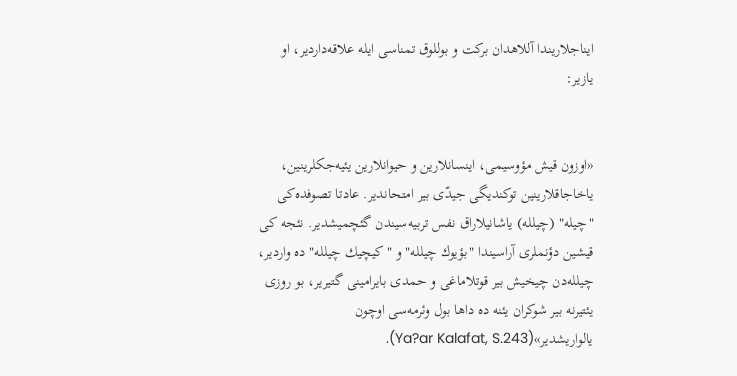ایناجلاریندا آللاهدان بركت و بوللوق تمناسی ایله علاقه‌داردیر، او یازیر:


«اوزون قیش مؤوسیمی، اینسانلارین و حیوانلارین یئیه‌جكلرینین، یاخاجاقلارینین توكندیگی جیدّی بیر امتحاندیر. عادتا تصوفده‌كی "چیله" (چیلله) یاشانیلاراق نفس تربیه‌سیندن گئچمیشدیر. نئجه كی قیشین دؤنملری آراسیندا "بؤیوك چیلله" و "كیچیك چیلله" ده واردیر، چیلله‌دن چیخیش بیر قوتلاماغی و حمدی بایرامینی گتیریر، بو روزی یئتیرنه بیر شوكران یئنه ده داها بول وئرمه‌سی اوچون یالواریشدیر»(Ya?ar Kalafat, S.243).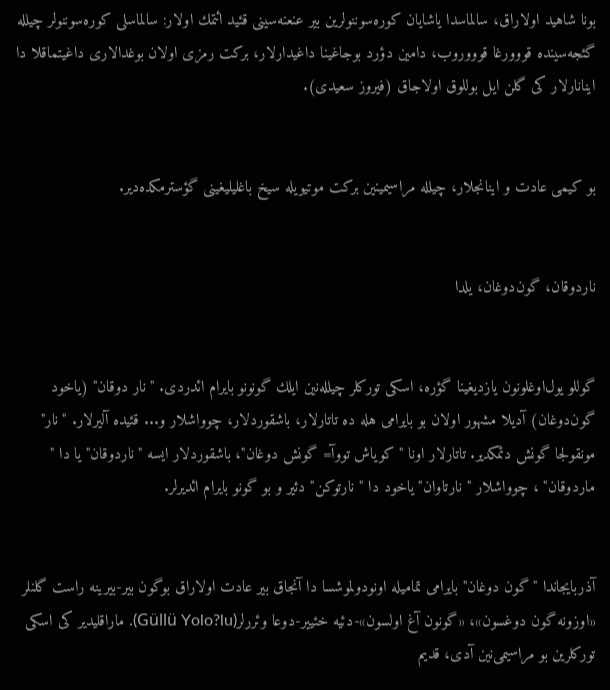بونا شاهید اولاراق، سالماسدا یاشایان كوره‌سوننولرین بیر عنعنه‌سینی قئید ائتمك اولار: سالماسلی كوره‌سوننولر چیلله گئجه‌سینده قووورغا قوووروب، دامین دؤرد بوجاغینا داغیدارلار، بركت رمزی اولان بوغدالاری داغیتماقلا دا اینانارلار كی گلن ایل بوللوق اولاجاق (فیروز سعیدی).


بو كیمی عادت و اینانجلار، چیلله مراسیمینین بركت موتیویله سیخ باغلیلیغینی گؤسترمكده‌دیر.


ناردوقان، گون‌دوغان، یلدا


گوللو یول‌اوغلونون یازدیغینا گؤره، اسكی توركلر چیلله‌نین ایلك گونونو بایرام ائدردی. "نار دوقان" (یاخود گون‌دوغان) آدیلا مشهور اولان بو بایرامی هله ده تاتارلار، باشقوردلار، چوواشلار و... قئیده آلیرلار. "نار" مونقولجا گونش دئمكدیر. تاتارلار اونا "كویاش تووآ= گونش دوغان"، باشقوردلار ایسه "ناردوقان" یا دا " ماردوقان" ، چوواشلار "نارتاوان" یاخود دا "نارتوكن" دئیر و بو گونو بایرام ائدیرلر.


آذربایجاندا "گون دوغان" بایرامی تمامیله اونودولموشسا دا آنجاق بیر عادت اولاراق بوگون بیر-بیرینه راست گلنلر «اوزونه گون دوغسون»، «گونون آغ اولسون»-دئیه خئییر-دوعا وئررلر(Güllü Yolo?lu). ماراقلیدیر كی اسكی توركلرین بو مراسیمی‌نین آدی، قدیم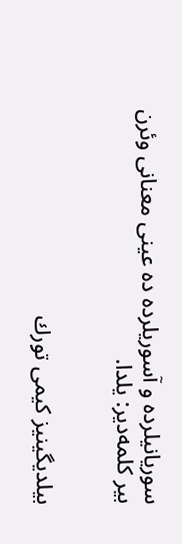سوریانیلرده و آسوریلرده ده عینی معنانی وئرن بیر كلمه‌دیر: یلدا.


بیلدیگینیز كیمی تورك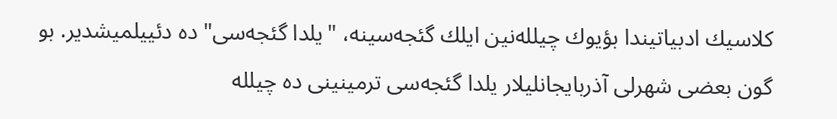كلاسیك ادبیاتیندا بؤیوك چیلله‌نین ایلك گئجه‌سینه، "یلدا گئجه‌سی" ده دئییلمیشدیر. بو گون بعضی شهرلی آذربایجانلیلار یلدا گئجه‌سی ترمینینی ده چیلله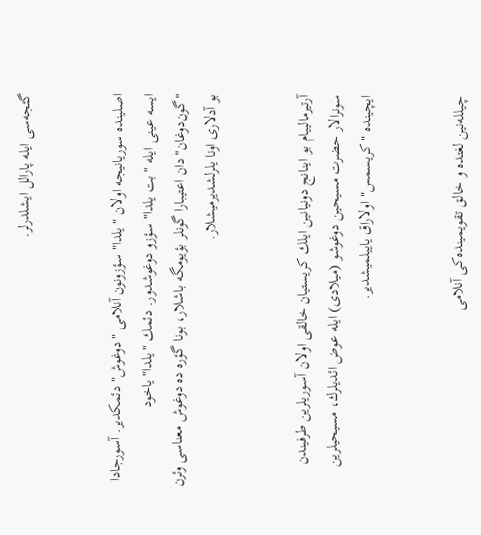گئجه‌سی ایله پارالل ایشلدرلر.


اصلینده سوریانیجه اولان "یلدا" سؤزونون آنلامی "دوغوش" دئمكدیر. آسورجادا ایسه عینی ایله "بت یلدا" سؤزو دوغوشدور. دئمك "یلدا" یاخود "گون‌دوغان"دان اعتیبارا گونلر بؤیومگه باشلار، بونا گؤره ده دوغوش معناسی وئرن بو آدلاری اونا یلرلشدیرمیشلار.


آرتیرمالییام بو اینانج دونیانین ایلك كریستیان خالقی اولان آسوریلرین طرفیندن سونرالار حضرت مسیحین دوغوشو (میلادی) ایله عوض ائدیلرك، مسیحیلرین ایچینده "كریسمس" اولاراق یاییلمیشدیر.


چیلله‌نین لغتده و خالق تقویمینده‌كی آنلامی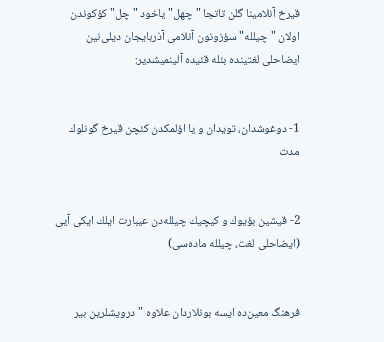قیرخ آنلامینا گلن تاتجا "چهل" یاخود "چل" كؤكوندن اولان "چیلله" سؤزونون آنلامی آذربایجان دیلی‌نین ایضاحلی لغتینده بئله قئیده آلینمیشدیر:


1- دوغوشدان، تویدان و یا اؤلمكدن كئچن قیرخ گونلوك مدت


2- قیشین بؤیوك و كیچیك چیلله‌دن عیبارت ایلك ایكی آیی (ایضاحلی لغت، چیلله ماده‌سی)


فرهنگ معین‌ده ایسه بونلاردان علاوه "درویشلرین بیر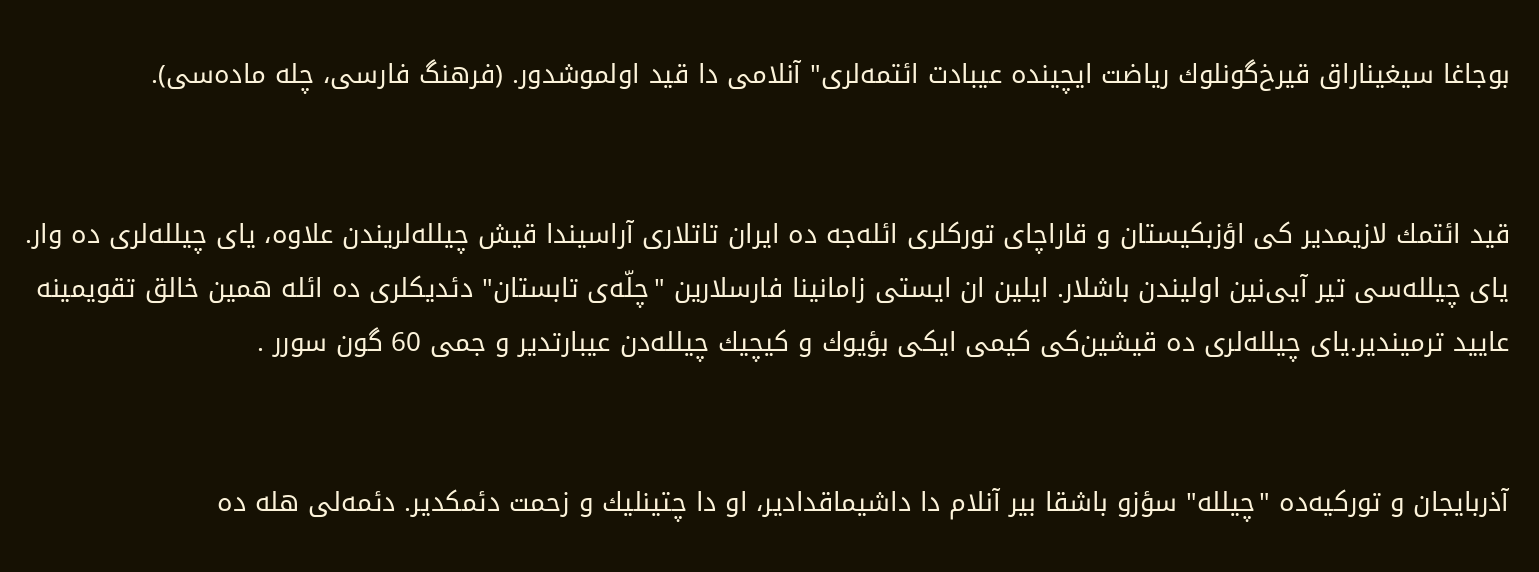بوجاغا سیغیناراق قیرخ‌گونلوك ریاضت ایچینده عیبادت ائتمه‌لری" آنلامی دا قید اولموشدور. (فرهنگ فارسی، چله ماده‌سی).


قید ائتمك لازیمدیر كی اؤزبكیستان و قاراچای توركلری ائله‌جه ده ایران تاتلاری آراسیندا قیش چیلله‌لریندن علاوه، یای چیلله‌لری ده وار. یای چیلله‌سی تیر آیی‌نین اولیندن باشلار. ایلین ان ایستی زامانینا فارسلارین "چلّه‌ی تابستان" دئدیكلری ده ائله همین خالق تقویمینه عایید ترمیندیر.یای چیلله‌لری ده قیشین‌كی كیمی ایكی بؤیوك و كیچیك چیلله‌دن عیبارتدیر و جمی 60 گون سورر .


آذربایجان و توركیه‌ده "چیلله" سؤزو باشقا بیر آنلام دا داشیماقدادیر، او دا چتینلیك و زحمت دئمكدیر. دئمه‌لی هله ده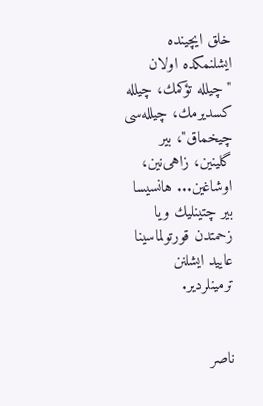خلق ایچینده ایشلنمكده‌ اولان "چیلله تؤكمك، چیلله كسدیرمك، چیلله‌سی چیخماق"، بیر گلینین، زاهی‌نین، اوشاغین... هانسیسا بیر چتینلیك ویا زحمتدن قورتولماسینا عایید ایشلنن ترمینلردیر.


ناصر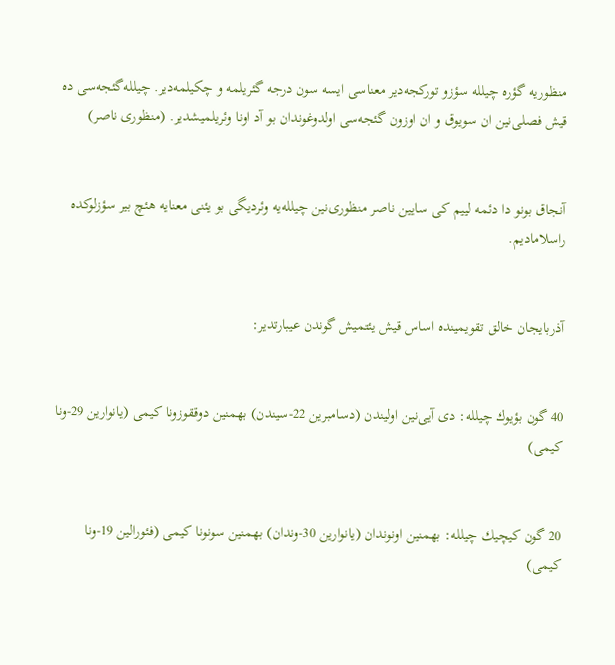منظوریه گؤره چیلله سؤزو توركجه‌دیر معناسی ایسه سون درجه گئریلمه و چكیلمه‌دیر. چیلله‌گئجه‌سی ده قیش فصلی‌نین ان سویوق و ان اوزون گئجه‌سی اولدوغوندان بو آد اونا وئریلمیشدیر. (منظوری ناصر)


آنجاق بونو دا دئمه لییم كی سایین ناصر منظوری‌نین چیلله‌یه وئردیگی بو یئنی معنایه هئچ بیر سؤزلوكده راسلامادیم.


آذربایجان خالق تقویمینده اساس قیش یئتمیش گوندن عیبارتدیر:


40 گون بؤیوك چیلله: دی ‌آیی‌نین اولیندن (دسامبرین 22-سیندن) بهمنین دوققوزونا كیمی (یانوارین 29-ونا كیمی)


20 گون كیچیك چیلله: بهمنین اونوندان (یانوارین 30-وندان) بهمنین سونونا كیمی (فئورالین 19-ونا كیمی)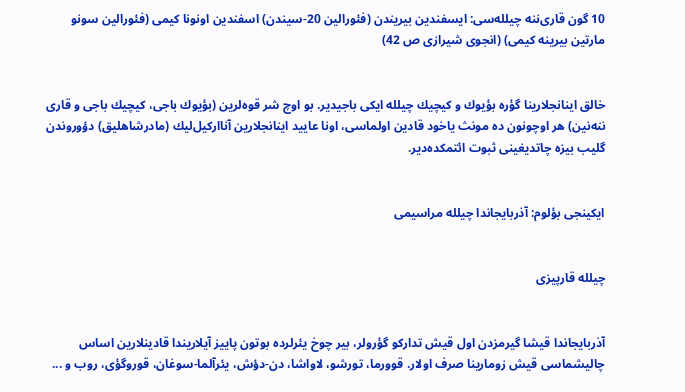10 گون قاری‌ننه چیلله‌سی: ایسفندین بیریندن (فئورالین 20-سیندن) اسفندین اونونا كیمی (فئورالین سونو مارتین بیرینه كیمی) (انجوی شیرازی ص 42)


خالق اینانجلارینا گؤره بؤیوك و كیچیك چیلله ایكی باجیدیر. بو اوچ شر قوه‌لرین (بؤیوك باجی، كیچیك باجی و قاری ننه‌نین) هر اوچونون ده مونث یاخود قادین اولماسی، اونا عایید اینانجلارین آنااركیل‌لیك (مادرشاهلیق) دؤوروندن گلیب بیزه چاتدیغینی ثبوت ائتمكده‌دیر.


ایكینجی بؤلوم: آذربایجاندا چیلله مراسیمی


چیلله قارپیزی


آذربایجاندا قیشا گیرمزدن اول قیش تداركو گؤرولر، بیر چوخ یئرلرده بوتون پاییز آیلاریندا‌ قادینلارین اساس چالیشماسی قیش زومارینا صرف اولار. قوورما، تورشو، لاواشا، دن-دؤش، یئرآلما-سوغان، قوروگؤی، روب و ...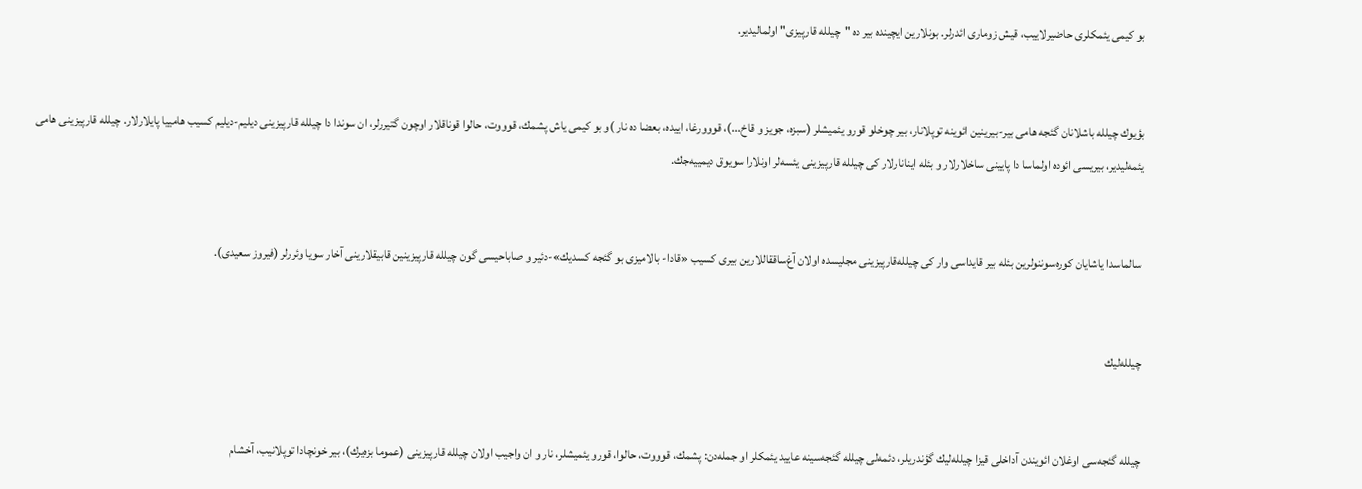بو كیمی یئمكلری حاضیرلاییب، قیش زوماری ائدرلر. بونلارین ایچینده بیر ده "چیلله قارپیزی" اولمالیدیر.


بؤیوك چیلله باشلانان گئجه هامی بیر-بیرینین ائوینه توپلانار، بیر چوخلو قورو یئمیشلر (سبزه، جویز و قاخ...)، قووورغا، اییده، بعضا ده نار )و بو كیمی یاش پشمك، قوووت، حالوا قوناقلار اوچون گتیررلر، ان سوندا دا چیلله‌ قارپیزینی دیلیم-دیلیم كسیب هامییا پایلارلار. چیلله قارپیزینی هامی یئمه‌لیدیر، بیریسی ائوده اولماسا دا پایینی ساخلارلار و بئله اینانارلار كی چیلله قارپیزینی یئسه‌لر اونلارا سویوق دیمییه‌جك.


سالماسدا یاشایان كوره‌سوننولرین بئله بیر قایداسی وار كی چیلله‌قارپیزینی مجلیسده اولان آغ‌ساققاللارین بیری كسیب «قادا- بالامیزی بو گئجه كسدیك»-دئیر و صاباحیسی گون چیلله قارپیزینین قابیقلارینی آخار سویا وئررلر (فیروز سعیدی).


چیلله‌لیك


چیلله گئجه‌سی اوغلان ائویندن آداخلی قیزا چیلله‌لیك گؤندریلر، دئمه‌لی چیلله گئجه‌سینه عایید یئمكلر او جمله‌دن: پشمك، قوووت، حالوا، قورو یئمیشلر، نار و ان واجیب اولان چیلله قارپیزینی (عموما بزه‌یرك)، بیر خونچادا توپلانیب، آخشام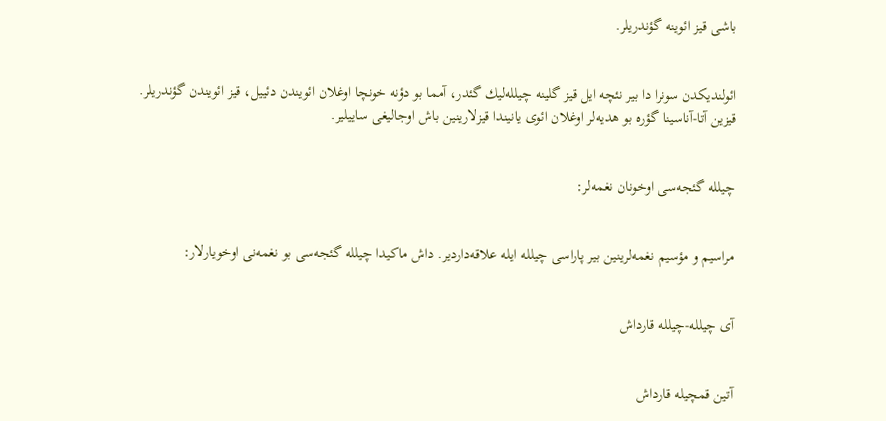باشی قیز ائوینه گؤندریلر.


ائولندیكدن سونرا دا بیر نئچه ایل قیز گلینه چیلله‌لیك گئدر، آمما بو دؤنه خونچا اوغلان ائویندن دئییل، قیز ائویندن گؤندریلر. قیزین آتا-آناسینا گؤره بو هدیه‌لر اوغلان ائوی یانیندا قیزلارینین باش اوجالیغی ساییلیر.


چیلله گئجه‌سی اوخونان نغمه‌لر:


مراسیم و مؤسیم نغمه‌لرینین بیر پاراسی چیلله ایله علاقه‌داردیر. داش ماكیدا چیلله گئجه‌سی بو نغمه‌نی اوخویارلار:


آی چیلله-چیلله قارداش


آتین قمچیله قارداش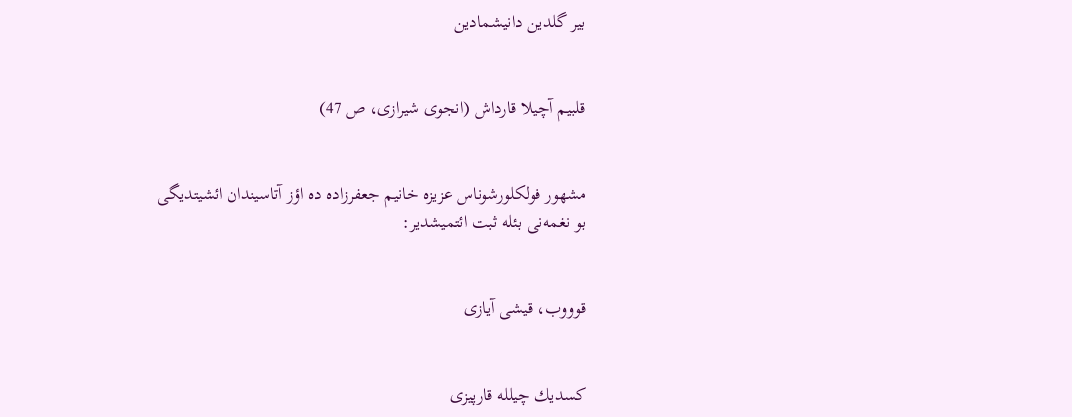بیر گلدین دانیشمادین


قلبیم آچیلا قارداش (انجوی شیرازی، ص 47)


مشهور فولكلورشوناس عزیزه خانیم جعفرزاده ده اؤز آتاسیندان ائشیتدیگی بو نغمه‌نی بئله ثبت ائتمیشدیر:


قوووب، قیشی آیازی


كسدیك چیلله قارپیزی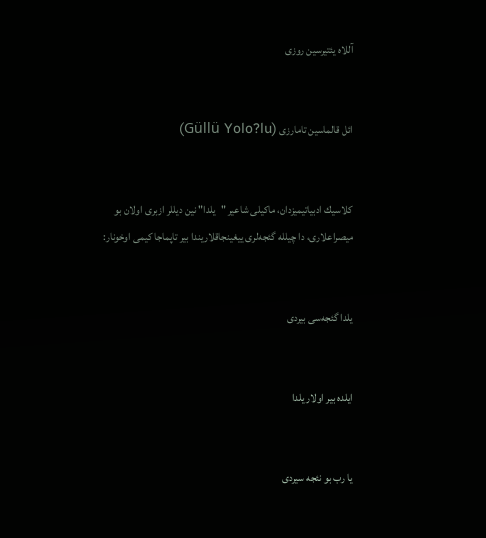آللاه یئتیرسین روزی


ائل قالماسین تامارزی (Güllü Yolo?lu)


كلاسیك ادبیاتیمیزدان، ماكیلی شاعیر "یلدا" نین دیللر ازبری اولان بو میصراعلاری، دا چیلله گئجه‌لری ییغینجاقلاریندا بیر تاپماجا كیمی اوخونار:


یلدا گئجه‌سی بیردی


ایلده بیر اولار یلدا


یا رب بو نئجه سیردی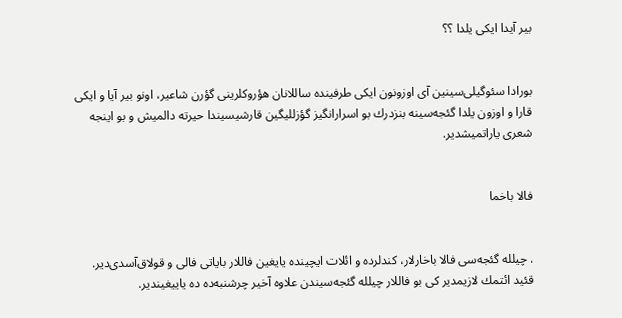بیر آیدا ایكی یلدا ؟؟


بورادا سئوگیلی‌سینین آی اوزونون ایكی طرفینده ساللانان هؤروكلرینی گؤرن شاعیر، اونو بیر آیا و ایكی قارا و اوزون یلدا گئجه‌سینه بنزدرك بو اسرارانگیز گؤزللیگین قارشیسیندا حیرته دالمیش و بو اینجه شعری یاراتمیشدیر.


فالا باخما


. چیلله گئجه‌سی فالا باخارلار، كندلرده و ائلات ایچینده یایغین فاللار بایاتی فالی و قولاق‌آسدی‌دیر. قئید ائتمك لازیمدیر كی بو فاللار چیلله گئجه‌سیندن علاوه آخیر چرشنبه‌ده ده یاییغیندیر.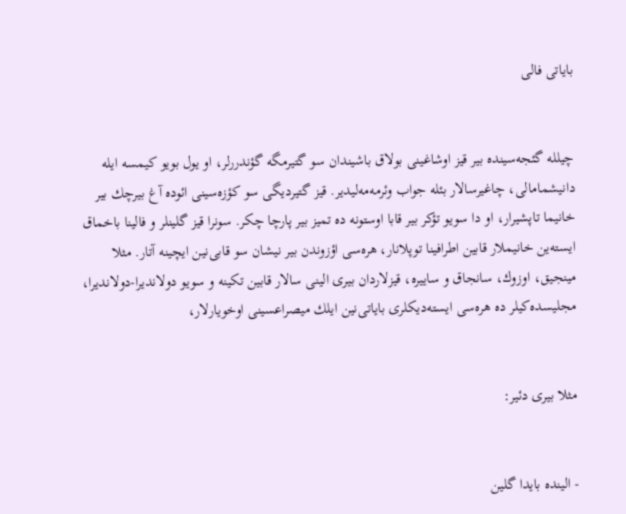بایاتی فالی


چیلله گئجه‌سینده بیر قیز اوشاغینی بولاق باشیندان سو گتیرمگه گؤندررلر، او یول بویو كیمسه ایله دانیشمامالی، چاغیرسالار بئله جواب وئرمه‌مه‌لیدیر. قیز گتیردیگی سو كؤزه‌سینی ائوده آغ‌ بیرچك بیر خانیما تاپشیرار، او دا سویو تؤكر بیر قابا اوستونه ده تمیز بیر پارچا چكر. سونرا قیز گلینلر و فالینا باخماق ایسته‌ین خانیملار قابین اطرافینا توپلانار، هره‌سی اؤزوندن بیر نیشان سو قابی‌نین ایچینه آتار. مثلا مینجیق، اوزوك، سانجاق و ساییره، قیزلاردان بیری الینی سالار قابین تكینه و سویو دولاندیرا-دولاندیرا، مجلیسده‌كیلر ده هره‌سی ایسته‌دیكلری بایاتی‌نین ایلك میصراعسینی اوخویارلار،


مثلا بیری دئیر:


- الینده بایدا گلین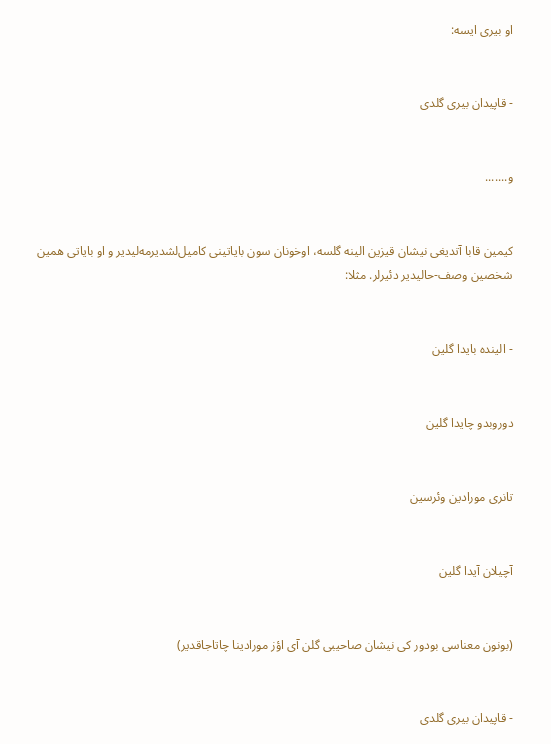او بیری ایسه:


- قاپیدان بیری گلدی


و.......


كیمین قابا آتدیغی نیشان قیزین الینه گلسه، اوخونان سون بایاتینی كامیل‌لشدیرمه‌لیدیر و او بایاتی همین شخصین وصف-حالیدیر دئیرلر. مثلا:


- الینده بایدا گلین


دوروبدو چایدا گلین


تانری مورادین وئرسین


آچیلان آیدا گلین


(بونون معناسی بودور كی نیشان صاحیبی گلن آی اؤز مورادینا چاتاجاقدیر)


- قاپیدان بیری گلدی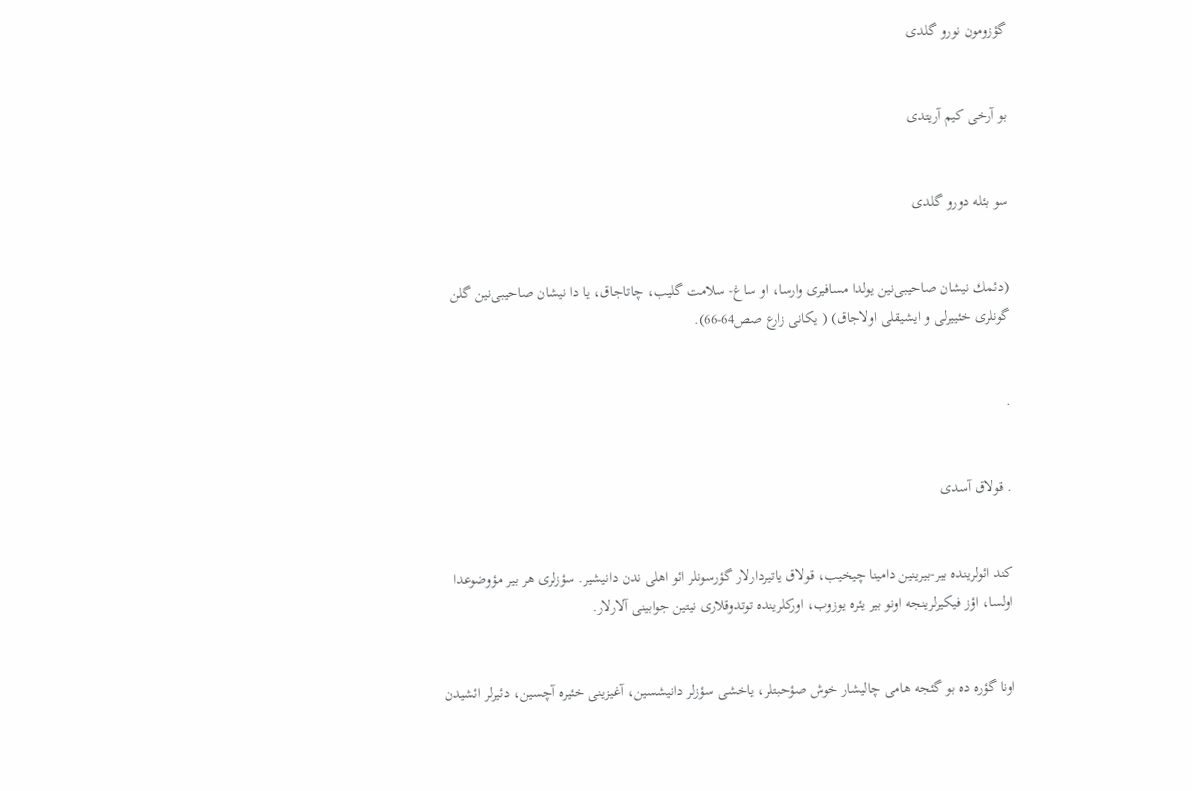گؤزومون نورو گلدی


بو آرخی كیم آریتدی


سو بئله دورو گلدی


(دئمك نیشان صاحیبی‌نین یولدا مسافیری وارسا، او ساغ- سلامت گلیب، چاتاجاق، یا دا نیشان صاحیبی‌نین گلن گونلری خئییرلی و ایشیقلی اولاجاق) ( یكانی زارع صص64-66).


.


. قولاق آسدی


كند ائولرینده بیر-بیرینین دامینا چیخیب، قولاق یاتیردارلار گؤرسونلر ائو اهلی ندن دانیشیر. سؤزلری هر بیر مؤوضوعدا اولسا، اؤز فیكیرلرینجه اونو بیر یئره یوزوب، اوركلرینده توتدوقلاری نیتین جوابینی آلارلار.


اونا گؤره ده بو گئجه هامی چالیشار خوش صؤحبتلر، یاخشی سؤزلر دانیشسین، آغیزینی خئیره آچسین، دئیرلر ائشیدن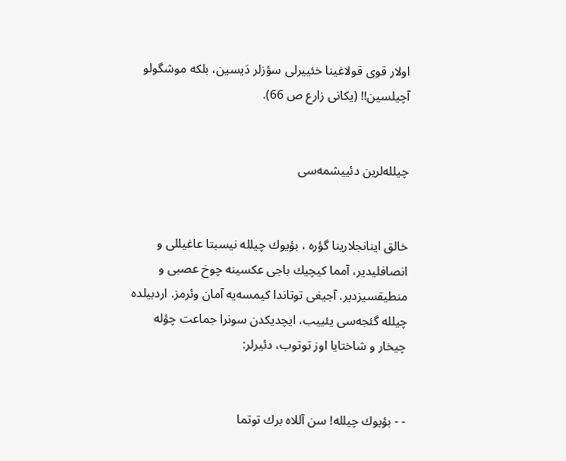اولار قوی قولاغینا خئییرلی سؤزلر دَیسین، بلكه موشگولو آچیلسین!! (یكانی زارع ص 66).


چیلله‌لرین دئییشمه‌سی


خالق اینانجلارینا گؤره ، بؤیوك چیلله نیسبتا عاغیللی و انصافلیدیر، آمما كیچیك باجی عكسینه چوخ عصبی و منطیقسیزدیر. آجیغی توتاندا كیمسه‌یه آمان وئرمز. اردبیلده چیلله گئجه‌‌سی یئییب، ایچدیكدن سونرا جماعت چؤله چیخار و شاختایا اوز توتوب، دئیرلر:


- - بؤیوك چیلله! سن آللاه برك توتما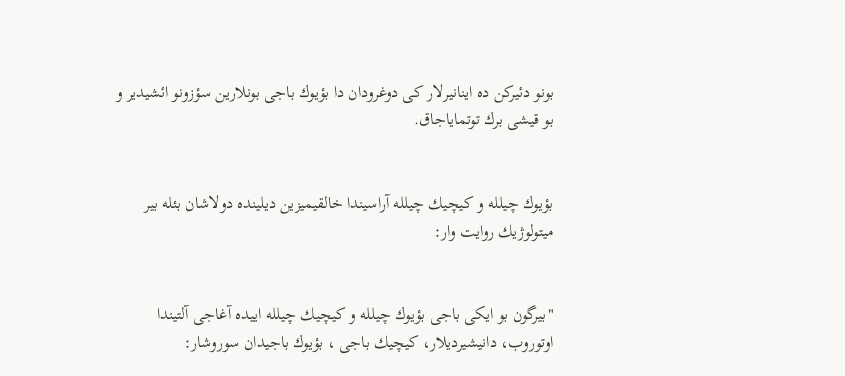بونو دئیركن ده اینانیرلار كی دوغرودان دا بؤیوك باجی بونلارین سؤزونو ائشیدیر و بو قیشی برك توتمایاجاق.


بؤیوك چیلله و كیچیك چیلله آراسیندا خالقیمیزین دیلینده دولاشان بئله بیر میتولوژیك روایت وار:


"بیرگون بو ایكی باجی بؤیوك چیلله و كیچیك چیلله اییده آغاجی آلتیندا اوتوروب، دانیشیردیلار، كیچیك باجی ، بؤیوك باجیدان سوروشار: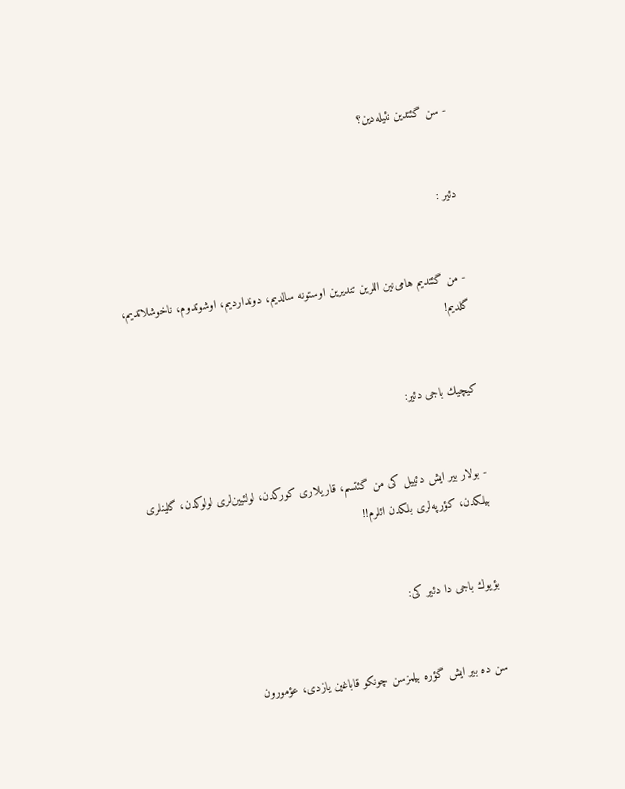- سن گئتدین نئیله‌دین؟


دئیر :


- من گئتدیم هامی‌نین اللرین تندیرین اوستونه سالدیم، دونداردیم، اوشوتدوم، ناخوشلاتدیم، گلدیم!


كیچیك باجی دئیر:


- بولار بیر ایش دئییل كی من گئتسم، قاریلاری كوركدن، لولئیین‌لری لولوكدن، گلینلری بیلكدن، كؤرپه‌لری بلكدن ائلرم!!


بؤیوك باجی دا دئیر كی:


سن ده بیر ایش گؤره بیلمزسن چونكو قاباغین یازدی، عؤمورون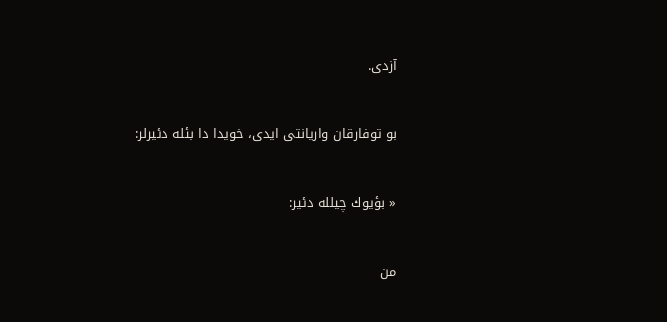آزدی.


بو توفارقان واریانتی ایدی، خویدا دا بئله دئیرلر:


« بؤیوك چیلله دئیر:


من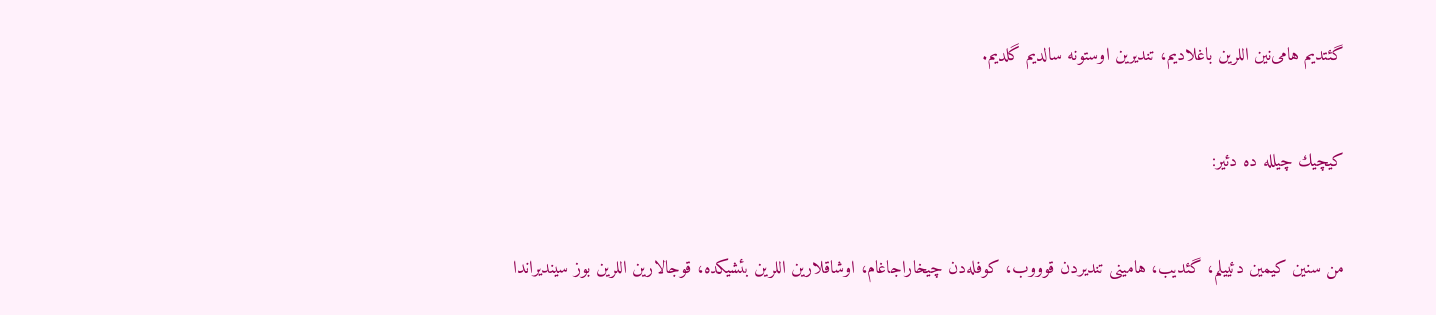گئتدیم هامی‌نین اللرین باغلادیم، تندیرین اوستونه سالدیم گلدیم.


كیچیك چیلله ده دئیر:


من سنین كیمین دئییلم، گئدیب، هامینی تندیردن قوووب، كوفله‌دن چیخاراجاغام، اوشاقلارین اللرین بئشیكده، قوجالارین اللرین بوز سیندیراندا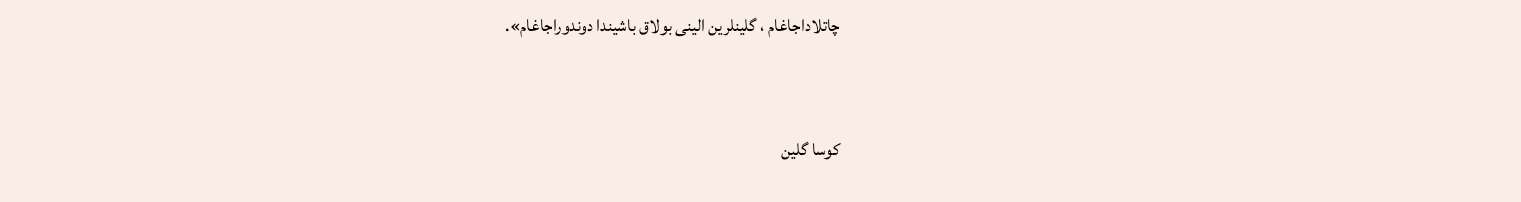چاتلاداجاغام ، گلینلرین الینی بولاق باشیندا دوندوراجاغام».


كوسا گلین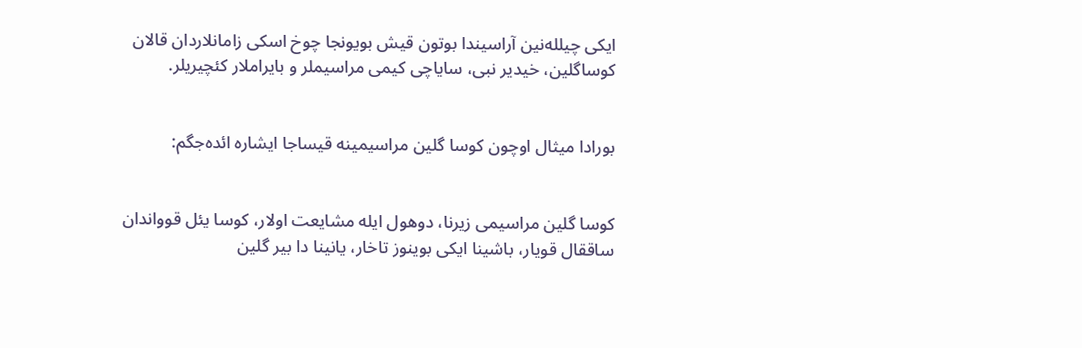ایكی چیلله‌نین آراسیندا بوتون قیش بویونجا چوخ اسكی زامانلاردان قالان كوساگلین، خیدیر نبی، سایاچی كیمی مراسیملر و بایراملار كئچیریلر.


بورادا میثال اوچون كوسا گلین مراسیمینه قیساجا ایشاره ائده‌جگم:


كوسا گلین مراسیمی زیرنا، دوهول ایله مشایعت اولار، كوسا یئل قوواندان ساققال قویار، باشینا ایكی بوینوز تاخار، یانینا دا بیر گلین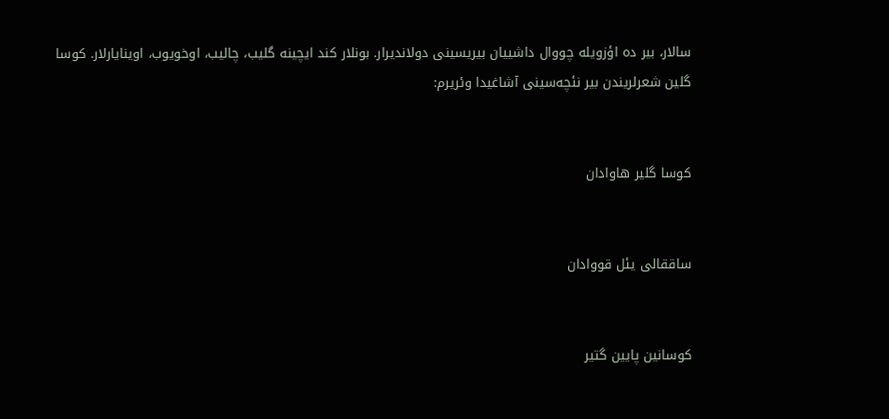سالار، بیر ده اؤزویله چووال داشییان بیریسینی دولاندیرار. بونلار كند ایچینه گلیب، چالیب، اوخویوب، اوینایارلار. كوسا گلین شعرلریندن بیر نئچه‌سینی آشاغیدا وئریرم:


كوسا گلیر هاوادان


ساققالی یئل قووادان


كوسانین پایین گتیر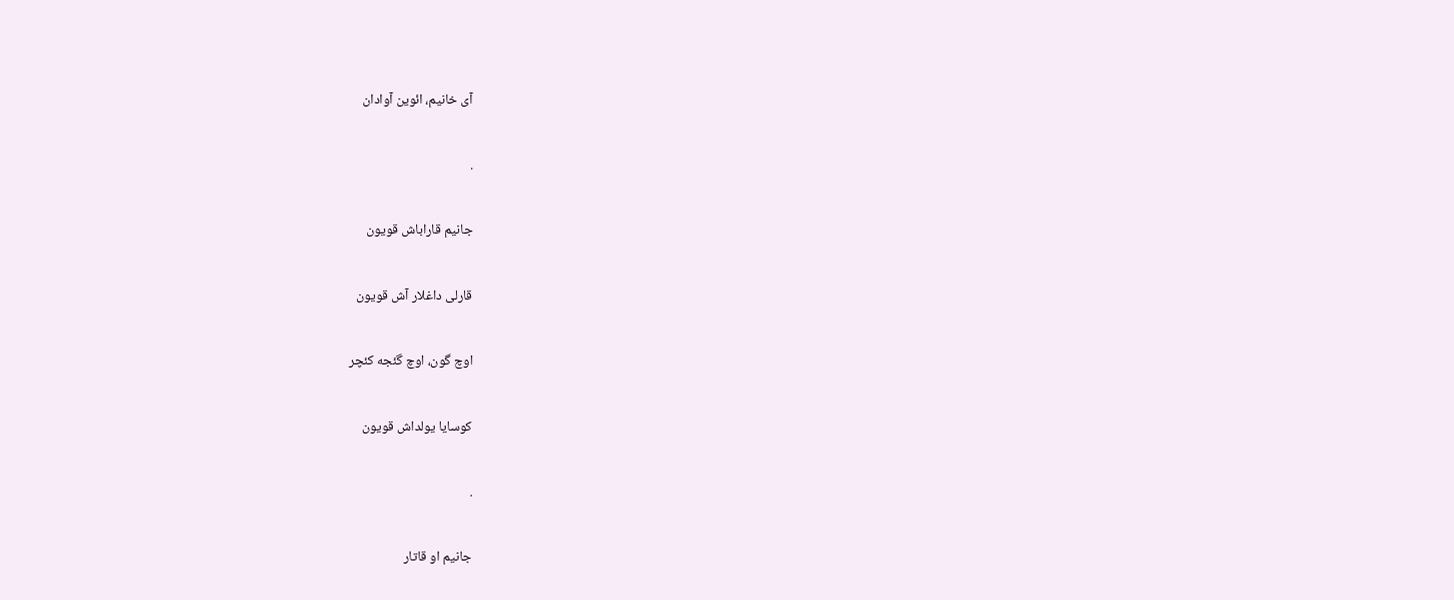آی خانیم، ائوین آوادان


.


جانیم قاراباش قویون


قارلی داغلار آش قویون


اوچ گون، اوچ گئجه كئچر


كوسایا یولداش قویون


.


جانیم او قاتار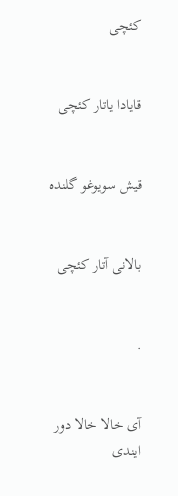كئچی


قایادا یاتار كئچی


قیش سویوغو گلنده


بالانی آتار كئچی


.


آی خالا خالا دور ایندی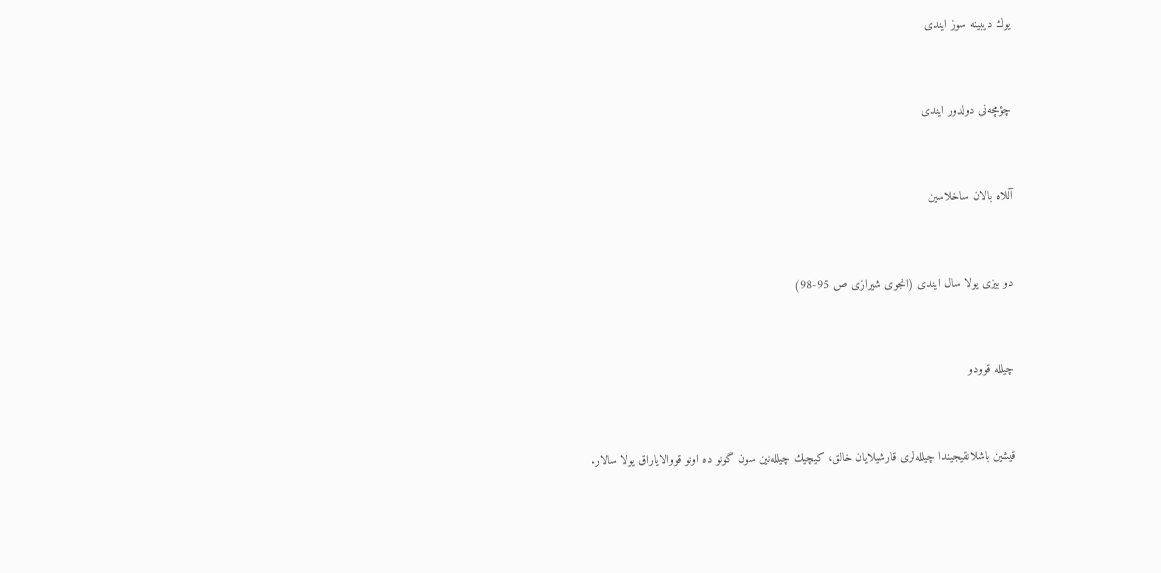یوك دیبینه سوز ایندی


چؤمچه‌نی دولدور ایندی


آللاه بالان ساخلاسین


دو بیزی یولا سال ایندی (انجوی شیرازی ص 95-98)


چیلله قوودو


قیشین باشلانقیجیندا چیلله‌لری قارشیلایان خالق، كیچیك چیلله‌نین سون گونو ده اونو قووالایاراق یولا سالار.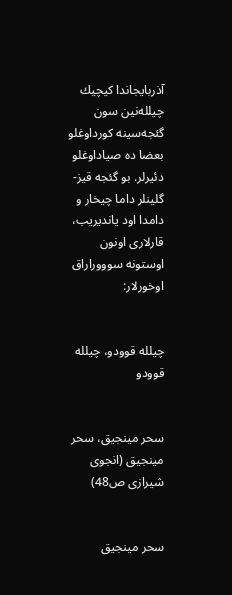آذربایجاندا كیچیك چیلله‌‌نین سون گئجه‌سینه كورداوغلو بعضا ده صیاداوغلو دئیرلر. بو گئجه قیز-گلینلر داما چیخار و دامدا اود یاندیریب، قارلاری اونون اوستونه سوووراراق اوخورلار:


چیلله قوودو، چیلله قوودو


سحر مینجیق، سحر مینجیق (انجوی شیرازی ص48)


سحر مینجیق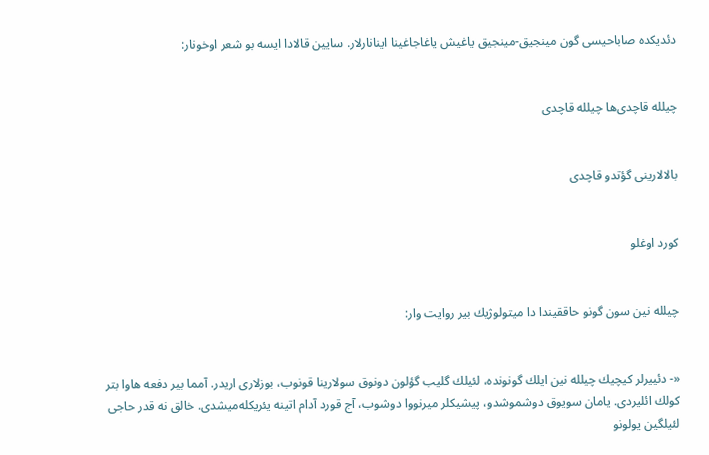دئدیكده صاباحیسی گون مینجیق-مینجیق یاغیش یاغاجاغینا اینانارلار. سایین قالادا ایسه بو شعر اوخونار:


چیلله قاچدی‌ها چیلله قاچدی


بالالارینی گؤتدو قاچدی


كورد اوغلو


چیلله‌ نین سون گونو حاققیندا دا میتولوژیك بیر روایت وار:


«- دئییرلر كیچیك چیلله نین ایلك گونونده، لئیلك گلیب گؤلون دونوق سولارینا قونوب، بوزلاری اریدر. آمما بیر دفعه هاوا بتر كولك ائلیردی. یامان سویوق دوشموشدو، پیشیكلر میرنووا دوشوب، آج قورد آدام اتینه یئریكله‌میشدی. خالق نه قدر حاجی لئیلگین یولونو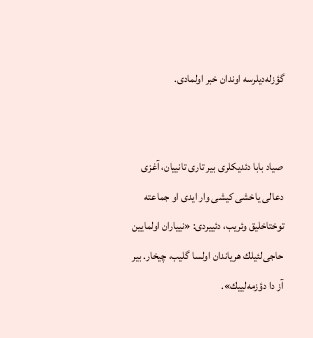گؤزله‌دیلرسه اوندان خبر اولمادی.


صیاد بابا دئدیكلری بیر تاری تانییان، آغزی دعالی یاخشی كیشی وار ایدی او جماعته توختاخلیق وئریب، دئییردی: «نییاران اولمایین حاجی‌لئیلك هریاندان اولسا گلیب، چیخار. بیر آز دا دؤزمه‌لییك».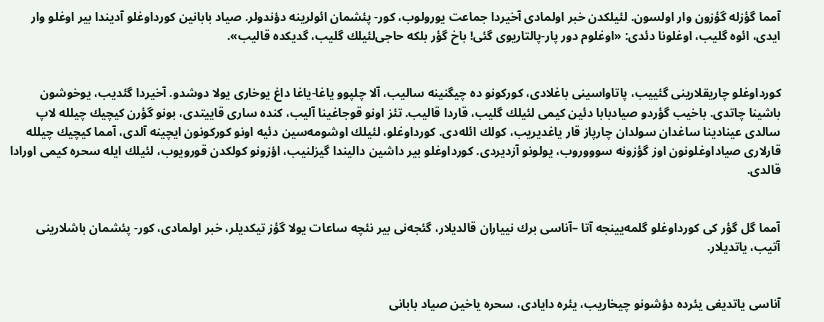آمما گؤزله گؤزون وار اولسون. لئیلكدن خبر اولمادی آخیردا جماعت یورولوب، كور- پئشمان ائولرینه دؤندولر. صیاد بابانین كورداوغلو آدیندا بیر اوغلو وار ایدی، ائوه گلیب، اوغلونا دئدی: «اوغلوم دور پار-پالتاریوی گئی! باخ گؤر بلكه حاجی‌لئیلك گلیب، گدیكده قالیب».


كورداوغلو چاریقلارینی گئییب، پاتاواسینی باغلادی، كوركونو ده چیگنینه سالیب، آلا چلپوو یاغا-یاغا داغ یوخاری یولا دوشدو. آخیردا گئدیب، یوخوشون باشینا چاتدی. باخیب گؤردو صیادبابا دئین كیمی لئیلك گلیب، قاردا قالیب. تئز اونو قوجاغینا آلیب، كنده ساری قاییتدی، بونو گؤرن كیچیك چیلله لاپ سالدی عینادینا ساغدان سولدان چارپاز قار یاغدیریب، كولك ائله‌دی. كورداوغلو، لئیلك اوشومه‌سین دئیه اونو كوركونون ایچینه آلدی، آمما كیچیك چیلله قارلاری صیاداوغلونون اوز گؤزونه سوووروب، یولونو آزدیردی. كورداوغلو بیر داشین دالیندا گیزلنیب، اؤزونو كولكدن قورویوب، لئیلك ایله سحره كیمی اورادا قالدی.


آمما گل گؤر كی كورداوغلو گلمه‌یینجه آتا –آناسی برك نییاران قالدیلار، گئجه‌نی بیر نئچه ساعات یولا گؤز تیكدیلر، خبر اولمادی، كور- پئشمان باشلارینی آتیب، یاتدیلار.


آناسی یاتدیغی یئرده دؤشونو چیخاریب، یئره دایادی، سحره یاخین صیاد بابانی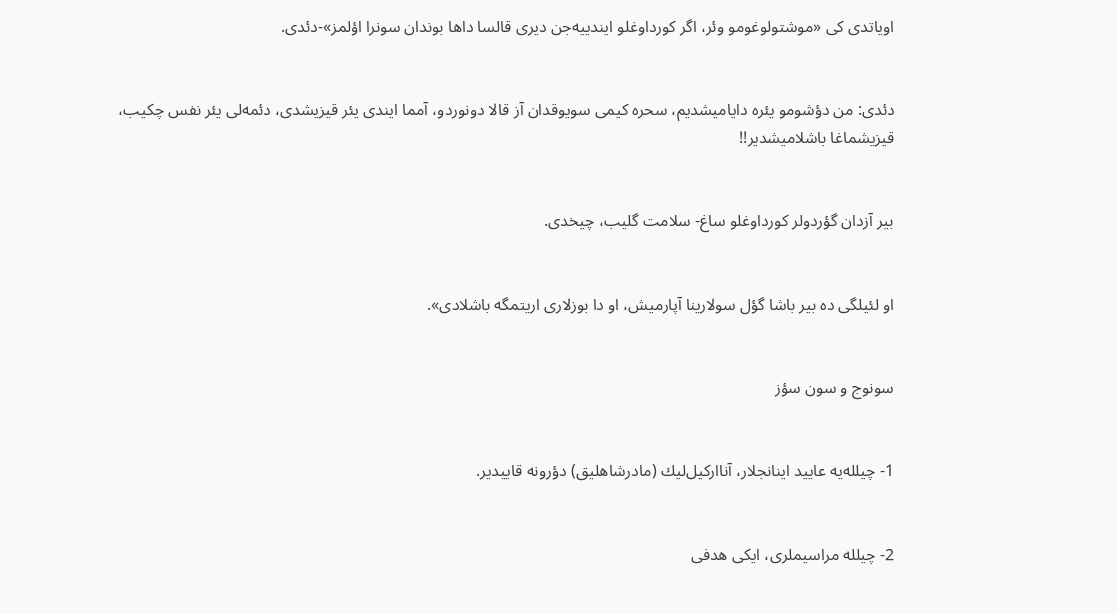اویاتدی كی «موشتولوغومو وئر، اگر كورداوغلو ایندییه‌جن دیری قالسا داها بوندان سونرا اؤلمز»-دئدی.


دئدی: من دؤشومو یئره دایامیشدیم، سحره كیمی سویوقدان آز قالا دونوردو، آمما ایندی یئر قیزیشدی، دئمه‌لی یئر نفس چكیب، قیزیشماغا باشلامیشدیر!!


بیر آزدان گؤردولر كورداوغلو ساغ- سلامت گلیب، چیخدی.


او ‌لئیلگی ده بیر باشا گؤل سولارینا آپارمیش، او دا بوزلاری اریتمگه باشلادی».


سونوج و سون سؤز


1- چیلله‌یه عایید اینانجلار، آنااركیل‌لیك (مادرشاهلیق) دؤرونه قاییدیر.


2- چیلله مراسیملری، ایكی هدفی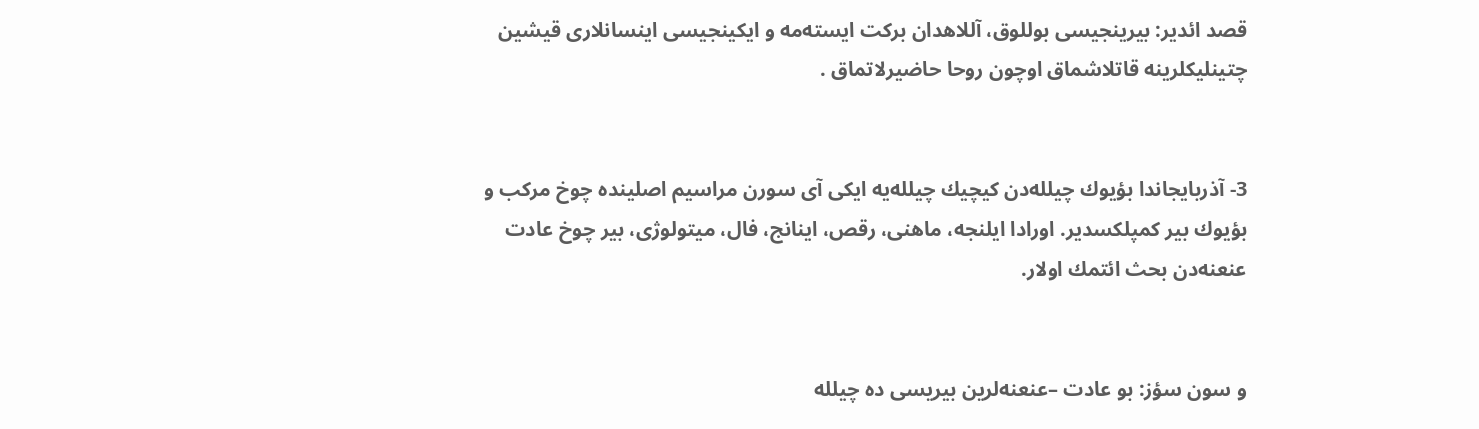قصد ائدیر: بیرینجیسی بوللوق، آللاهدان بركت ایسته‌مه و ایكینجیسی اینسانلاری قیشین چتینلیكلرینه قاتلاشماق اوچون روحا حاضیرلاتماق .


3- آذربایجاندا بؤیوك چیلله‌دن كیچیك چیلله‌یه ایكی آی سورن مراسیم اصلینده چوخ مركب و بؤیوك بیر كمپلكسدیر. اورادا ایلنجه، ماهنی، رقص، اینانج، فال، میتولوژی، بیر چوخ عادت عنعنه‌دن بحث ائتمك اولار.


و سون سؤز: بو عادت –عنعنه‌لرین بیریسی ده چیلله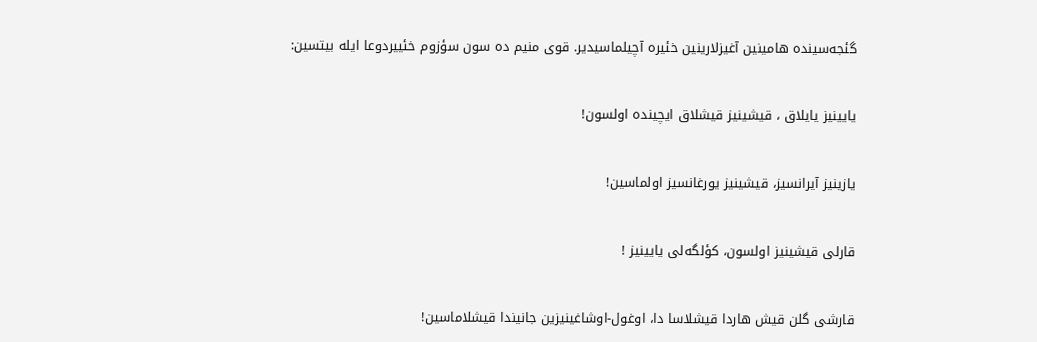گئجه‌سینده هامینین آغیزلارینین خئیره آچیلماسیدیر. قوی منیم ده سون سؤزوم خئییردوعا ایله بیتسین:


یایینیز یایلاق ، قیشینیز قیشلاق ایچینده اولسون!


یازینیز آیرانسیز، قیشینیز یورغانسیز اولماسین!


قارلی قیشینیز اولسون، كؤلگه‌لی یایینیز !


قارشی گلن قیش هاردا قیشلاسا دا، اوغول-اوشاغینیزین جانیندا قیشلاماسین!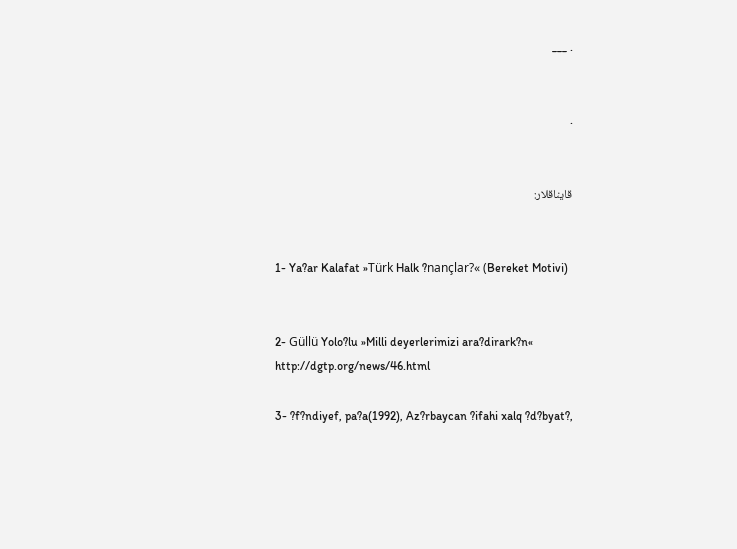. ___


.


قایناقلار:


1- Ya?ar Kalafat »Türk Halk ?nançlar?« (Bereket Motivi)


2- Güllü Yolo?lu »Milli deyerlerimizi ara?dirark?n«
http://dgtp.org/news/46.html

3- ?f?ndiyef, pa?a(1992), Az?rbaycan ?ifahi xalq ?d?byat?,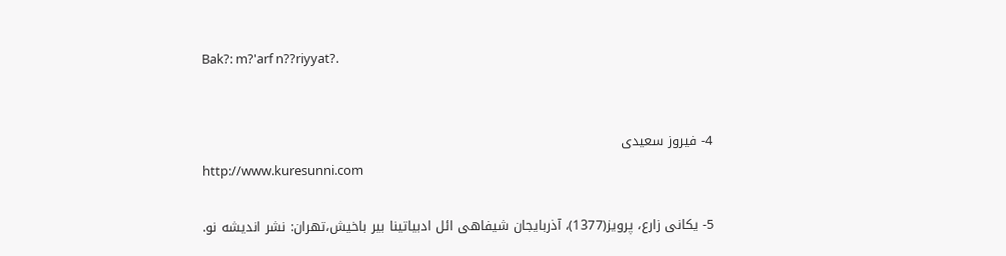Bak?: m?'arf n??riyyat?.


4- فیروز سعیدی
http://www.kuresunni.com

5- یكانی زارع، پرویز(1377)، آذربایجان شیفاهی ائل ادبیاتینا بیر باخیش،تهران: نشر اندیشه نو.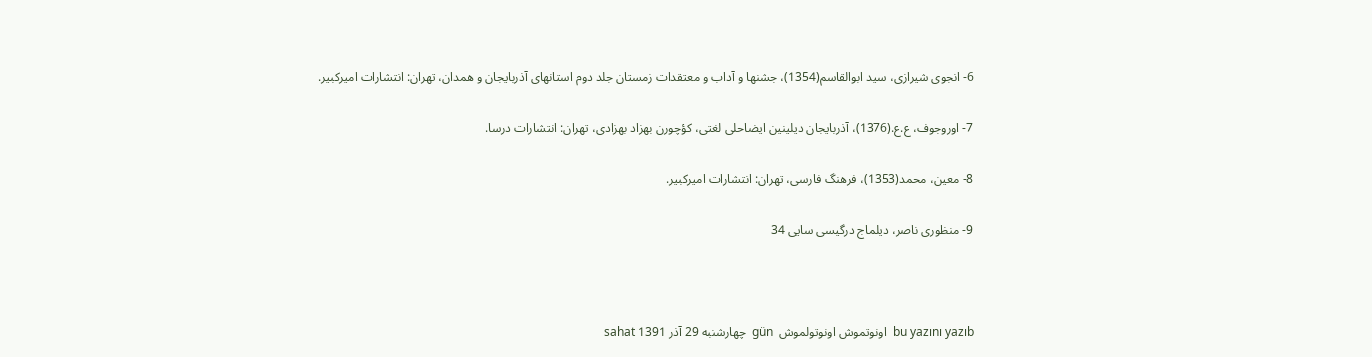6- انجوی شیرازی، سید ابوالقاسم(1354)، جشنها و آداب و معتقدات زمستان جلد دوم استانهای آذربایجان و همدان، تهران: انتشارات امیركبیر.


7- اوروجوف، ع.ع.(1376)، آذربایجان دیلینین ایضاحلی لغتی، كؤچورن بهزاد بهزادی، تهران: انتشارات درسا.


8- معین، محمد(1353)، فرهنگ فارسی، تهران: انتشارات امیركبیر.


9- منظوری ناصر، دیلماج درگیسی سایی 34





bu yazını yazıb  اونوتموش اونوتولموش  gün  چهارشنبه 29 آذر 1391 sahat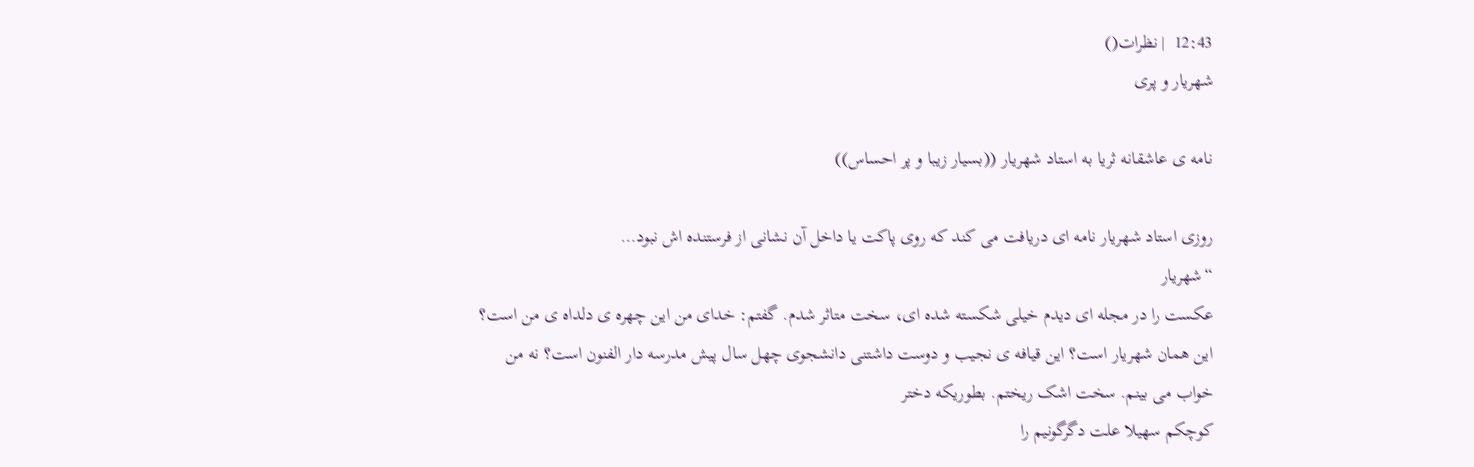12:43  | نظرات()
شهریار و پری

نامه ی عاشقانه ثریا به استاد شهریار ((بسیار زیبا و پر احساس))

روزی استاد شهریار نامه ای دریافت می کند که روی پاکت یا داخل آن نشانی از فرستنده اش نبود…
“شهریار
عکست را در مجله ای دیدم خیلی شکسته شده ای، سخت متاثر شدم. گفتم: خدای من این چهره ی دلداه ی من است؟ این همان شهریار است؟ این قیافه ی نجیب و دوست داشتنی دانشجوی چهل سال پیش مدرسه دار الفنون است؟ نه من خواب می بینم. سخت اشک ریختم. بطوریکه دختر
کوچکم سهیلا علت دگرگونیم را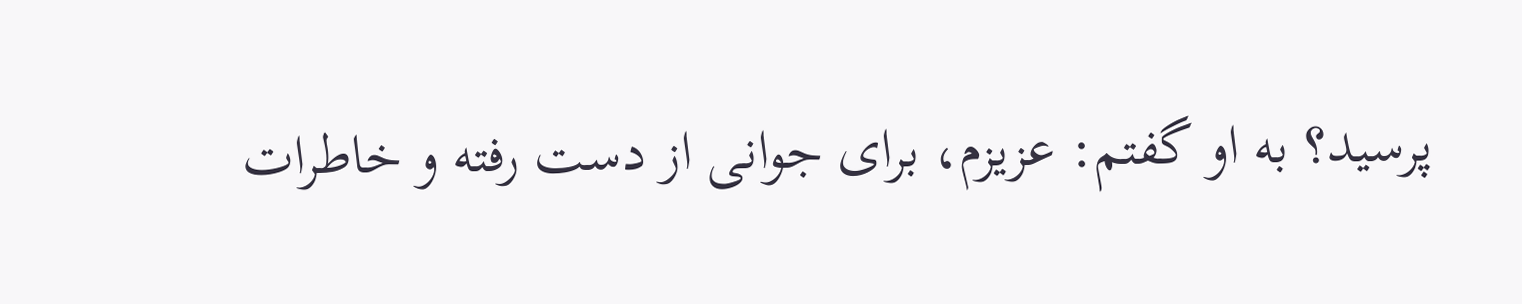پرسید؟ به او گفتم: عزیزم، برای جوانی از دست رفته و خاطرات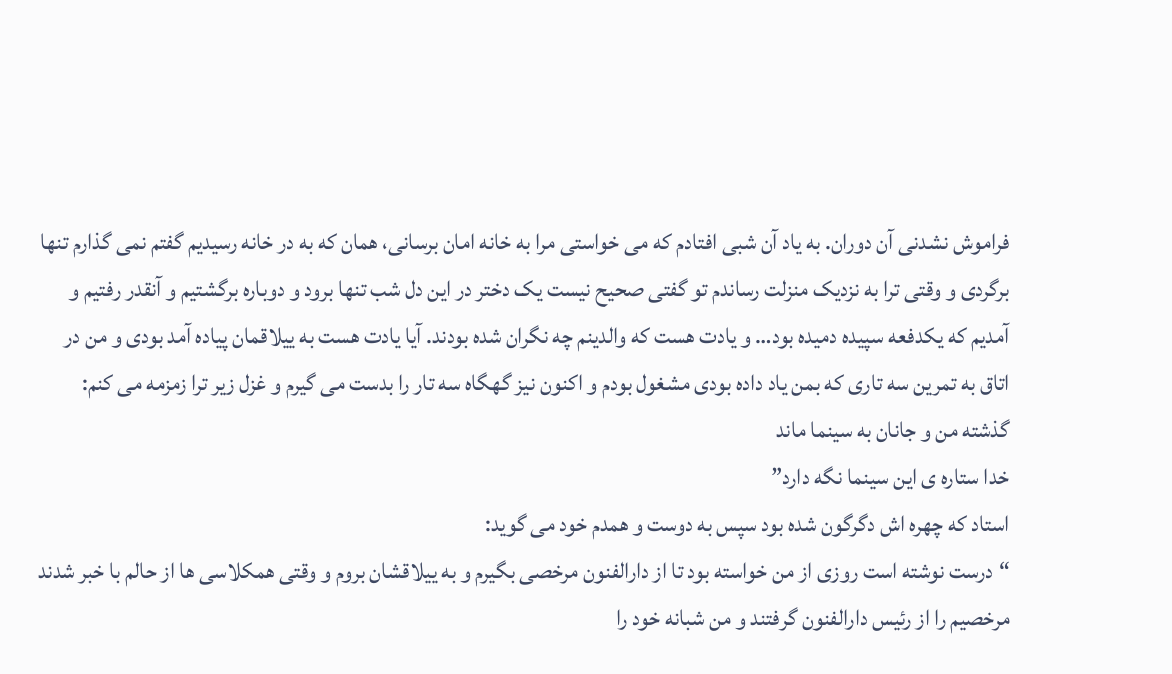فراموش نشدنی آن دوران. به یاد آن شبی افتادم که می خواستی مرا به خانه امان برسانی، همان که به در خانه رسیدیم گفتم نمی گذارم تنها برگردی و وقتی ترا به نزدیک منزلت رساندم تو گفتی صحیح نیست یک دختر در این دل شب تنها برود و دوباره برگشتیم و آنقدر رفتیم و آمدیم که یکدفعه سپیده دمیده بود… و یادت هست که والدینم چه نگران شده بودند. آیا یادت هست به ییلاقمان پیاده آمد بودی و من در اتاق به تمرین سه تاری که بمن یاد داده بودی مشغول بودم و اکنون نیز گهگاه سه تار را بدست می گیرم و غزل زیر ترا زمزمه می کنم:
گذشته من و جانان به سینما ماند
خدا ستاره ی این سینما نگه دارد”
استاد که چهره اش دگرگون شده بود سپس به دوست و همدم خود می گوید:
“درست نوشته است روزی از من خواسته بود تا از دارالفنون مرخصی بگیرم و به ییلاقشان بروم و وقتی همکلاسی ها از حالم با خبر شدند مرخصیم را از رئیس دارالفنون گرفتند و من شبانه خود را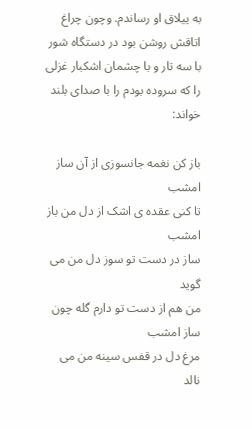به ییلاق او رساندم. وچون چراغ اتاقش روشن بود در دستگاه شور با سه تار و با چشمان اشکبار غزلی را که سروده بودم را با صدای بلند خواند:

باز کن نغمه جانسوزی از آن ساز امشب
تا کنی عقده ی اشک از دل من باز امشب
ساز در دست تو سوز دل من می گوید
من هم از دست تو دارم گله چون ساز امشب
مرغ دل در قفس سینه من می نالد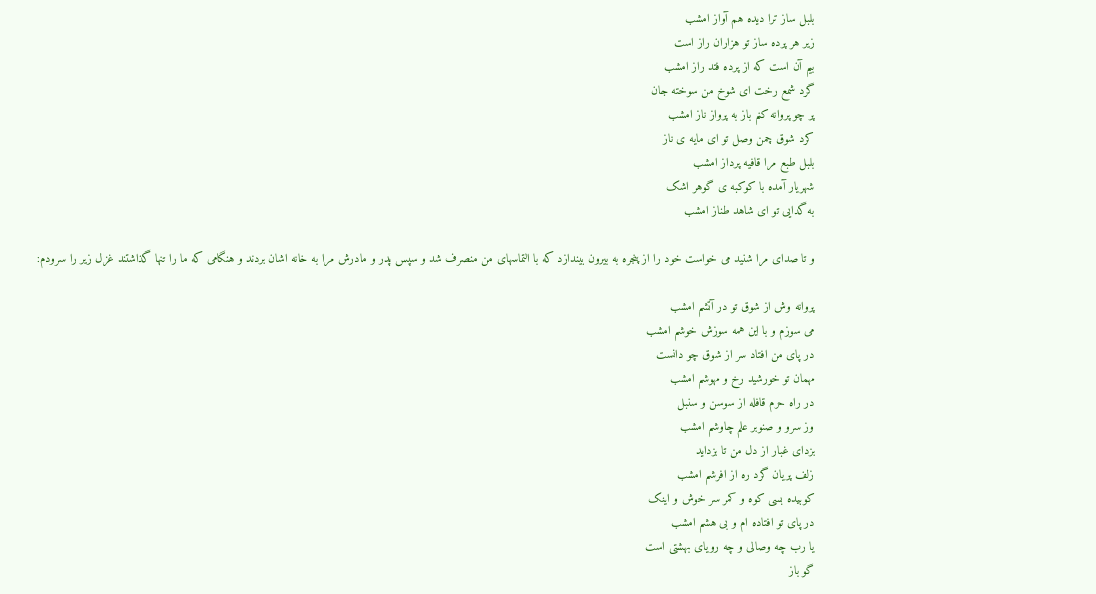بلبل ساز ترا دیده هم آواز امشب
زیر هر پرده ساز تو هزاران راز است
بیم آن است که از پرده فتد راز امشب
گرد شمع رخت ای شوخ من سوخته جان
پر چو پروانه کنم باز به پرواز ناز امشب
کرد شوق چمن وصل تو ای مایه ی ناز
بلبل طبع مرا قافیه پرداز امشب
شهریار آمده با کوکبه ی گوهر اشک
به گدایی تو ای شاهد طناز امشب

و تا صدای مرا شنید می خواست خود را از پنجره به بیرون بیندازد که با التماسهای من منصرف شد و سپس پدر و مادرش مرا به خانه اشان بردند و هنگامی که ما را تنها گذاشتند غزل زیر را سرودم:

پروانه وش از شوق تو در آتشم امشب
می سوزم و با این همه سوزش خوشم امشب
در پای من افتاد سر از شوق چو دانست
مهمان تو خورشید رخ و مهوشم امشب
در راه حرم قافله از سوسن و سنبل
وز سرو و صنوبر علم چاوشم امشب
بزدای غبار از دل من تا بزداید
زلف پریان گرد ره از افرشم امشب
کوبیده بسی کوه و کمر سر خوش و اینک
در پای تو افتاده ام و بی هشم امشب
یا رب چه وصالی و چه رویای بهشتی است
گو باز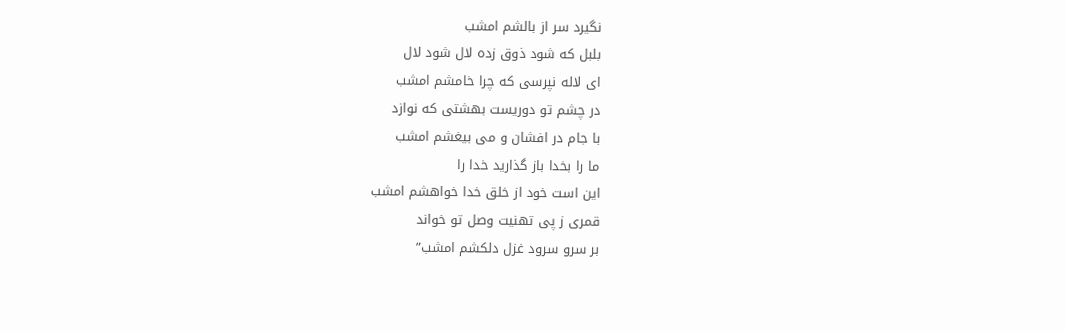نگیرد سر از بالشم امشب
بلبل که شود ذوق زده لال شود لال
ای لاله نپرسی که چرا خامشم امشب
در چشم تو دوریست بهشتی که نوازد
با جام در افشان و می بیغشم امشب
ما را بخدا باز گذارید خدا را
این است خود از خلق خدا خواهشم امشب
قمری ز پی تهنیت وصل تو خواند
بر سرو سرود غزل دلکشم امشب”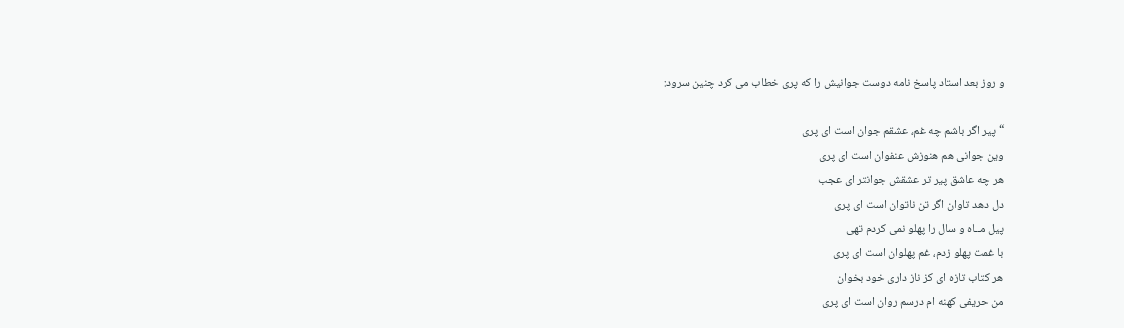و روز بعد استاد پاسخ نامه دوست جوانیش را که پری خطاب می کرد چنین سرود:

“پیر اگر باشم چه غم، عشقم جوان است ای پری
وین جوانی هم هنوزش عنفوان است ای پری
هر چه عاشق پیر تر عشقش جوانتر ای عجب
دل دهد تاوان اگر تن ناتوان است ای پری
پیل مــاه و سال را پهلو نمی کردم تهی
با غمت پهلو زدم، غم پهلوان است ای پری
هر کتاب تازه ای کز ناز داری خود بخوان
من حریفی کهنه ام درسم روان است ای پری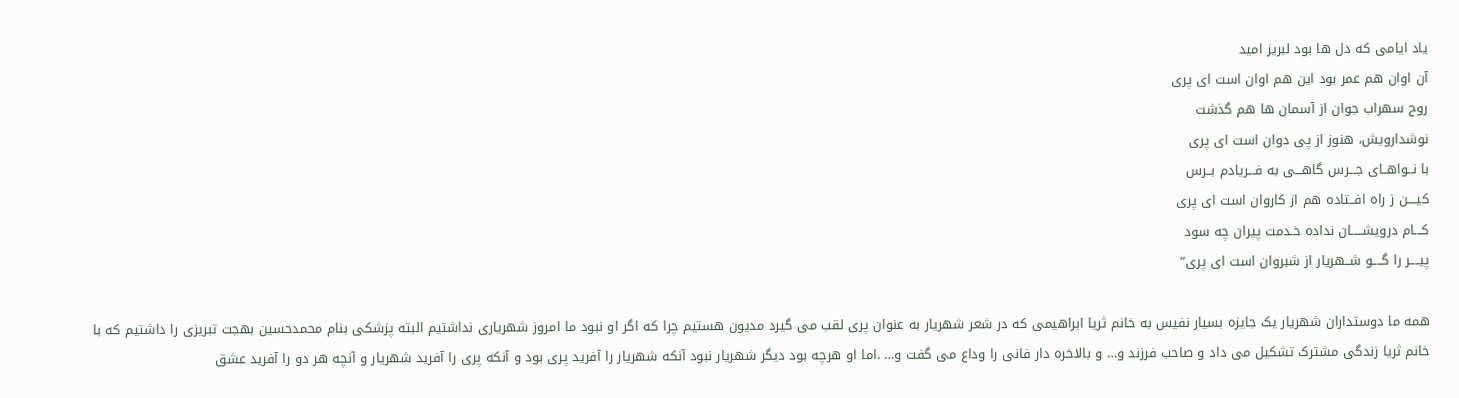یاد ایامی که دل ها بود لبریز امید
آن اوان هم عمر بود این هم اوان است ای پری
روح سهراب جوان از آسمان ها هم گذشت
نوشدارویش، هنوز از پی دوان است ای پری
با نــواهــای جـــرس گاهـــی به فـــریادم بــرس
کیــــن ز راه افــتاده هم از کاروان است ای پری
کـــام درویشـــــان نداده خـدمت پیران چه سود
پیــــر را گــــو شــهریار از شبروان است ای پری”

همه ما دوستداران شهریار یک جایزه بسیار نفیس به خانم ثریا ابراهیمی که در شعر شهریار به عنوان پری لقب می گیرد مدیون هستیم چرا که اگر او نبود ما امروز شهریاری نداشتیم البته پزشکی بنام محمدحسین بهجت تبریزی را داشتیم که با خانم ثریا زندگی مشترک تشکیل می داد و صاحب فرزند و… و بالاخره دار فانی را وداع می گفت و… .اما او هرچه بود دیگر شهریار نبود آنکه شهریار را آفرید پری بود و آنکه پری را آفرید شهریار و آنچه هر دو را آفرید عشق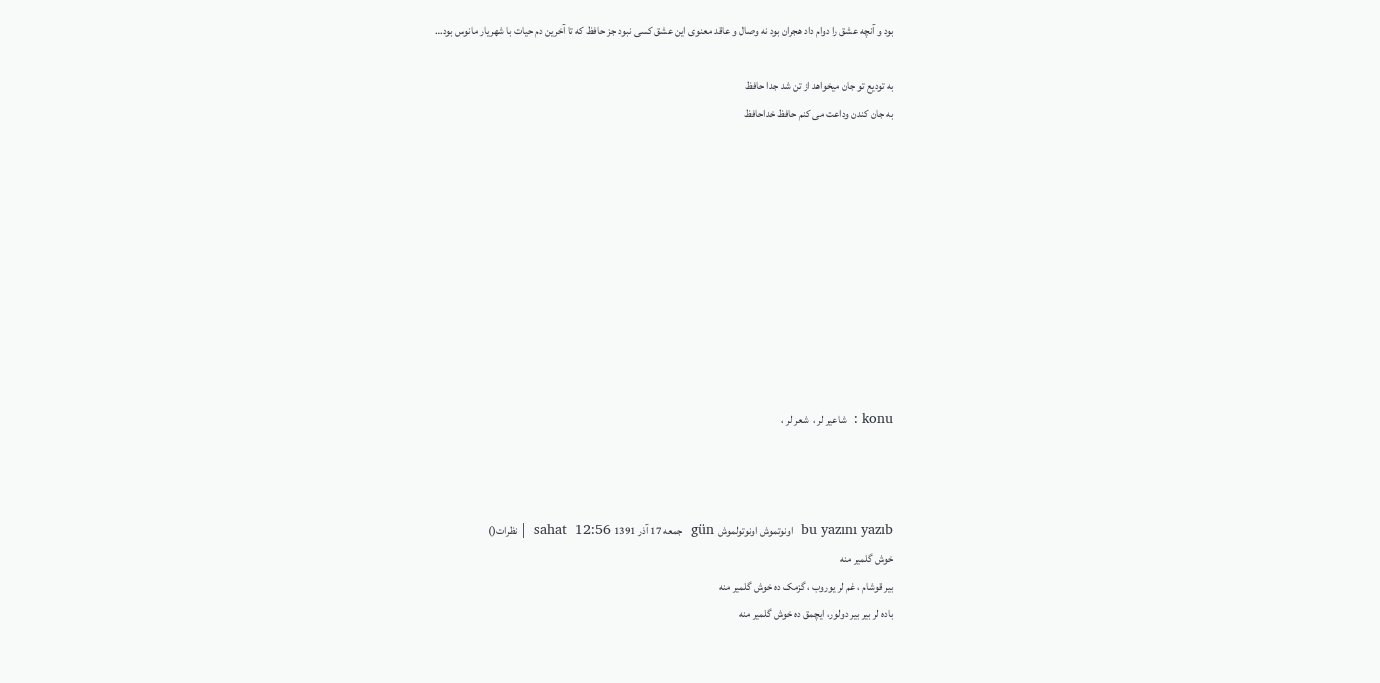بود و آنچه عشق را دوام داد هجران بود نه وصال و عاقد معنوی این عشق کسی نبود جز حافظ که تا آخرین دم حیات با شهریار مانوس بود…

به تودیع تو جان میخواهد از تن شد جدا حافظ
به جان کندن وداعت می کنم حافظ خداحافظ










konu :  شاعیر لر ،  شعر لر ،



bu yazını yazıb  اونوتموش اونوتولموش  gün  جمعه 17 آذر 1391 sahat  12:56  | نظرات()
خوش گلمیر منه
بیر قوشام ، غم لر یوروب ، گزمک ده خوش گلمیر منه
باده لر بیر بیر دولور، ایچمق ده خوش گلمیر منه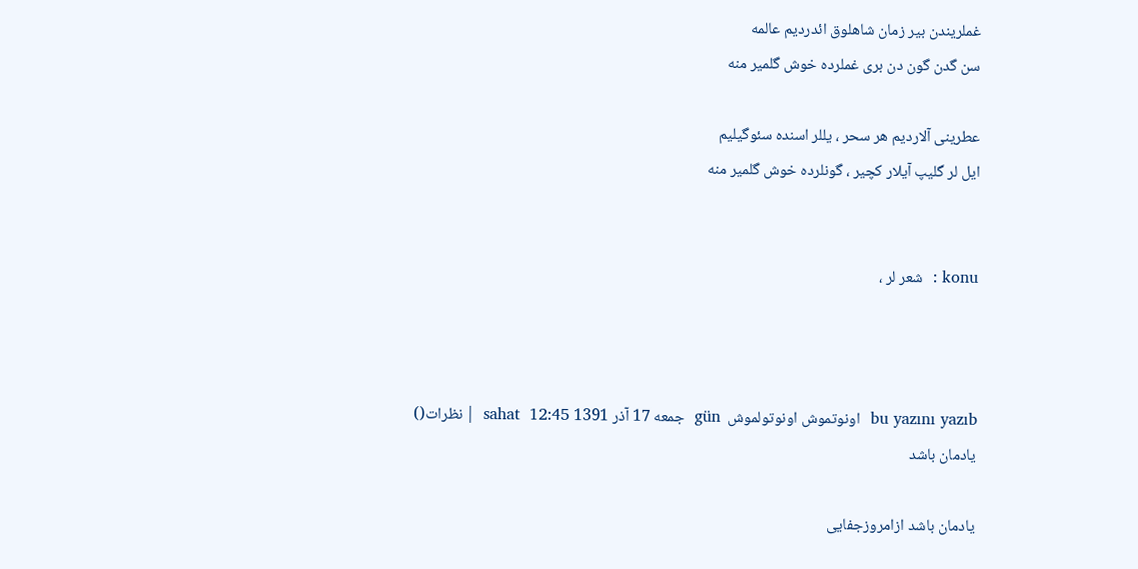غملریندن بیر زمان شاهلوق ائدردیم عالمه
سن گدن گون دن بری غملرده خوش گلمیر منه

عطرینی آلاردیم هر سحر ، یللر اسنده سئوگیلیم
ایل لر گلیپ آیلار کچیر ، گونلرده خوش گلمیر منه


konu :  شعر لر ،



bu yazını yazıb  اونوتموش اونوتولموش  gün  جمعه 17 آذر 1391 sahat  12:45  | نظرات()
یادمان باشد

یادمان باشد ازامروزجفایی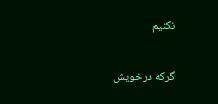نکنیم

گرکه درخویش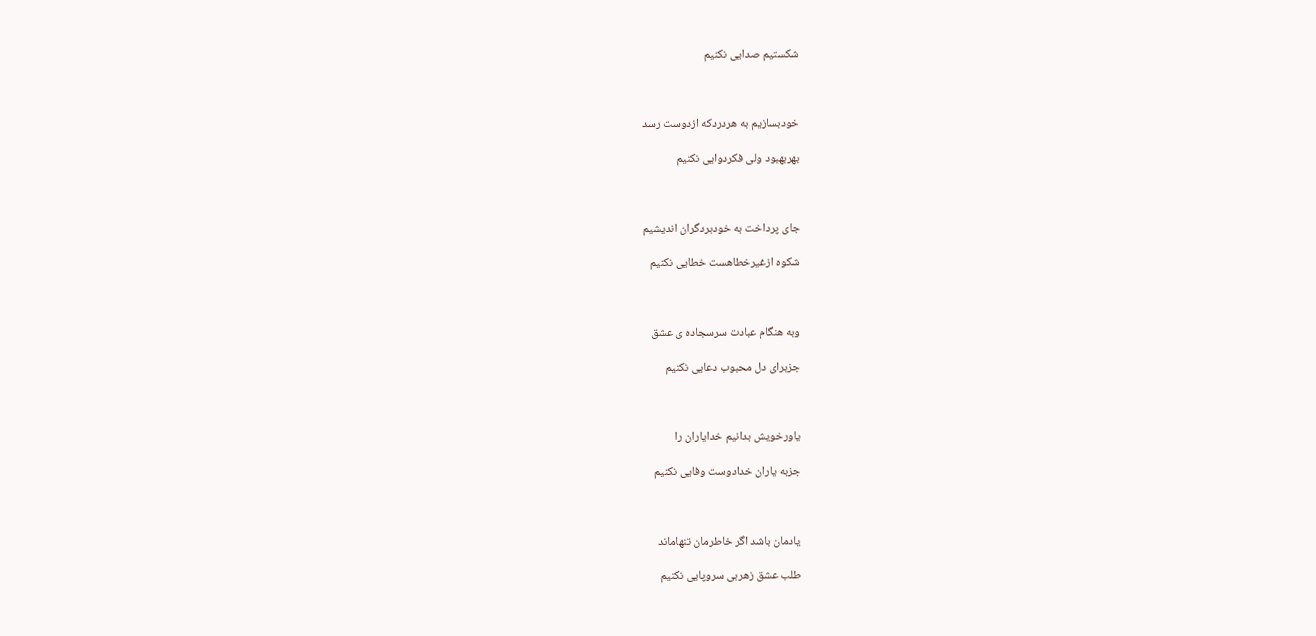شکستیم صدایی نکنیم



خودبسازیم به هردردکه ازدوست رسد

بهربهبود ولی فکردوایی نکنیم



جای پرداخت به خودبردگران اندیشیم

شکوه ازغیرخطاهست خطایی نکنیم



وبه هنگام عبادت سرسجاده ی عشق

جزبرای دل محبوب دعایی نکنیم



یاورخویش بدانیم خدایاران را

جزبه یاران خدادوست وفایی نکنیم



یادمان باشد اگر خاطرمان تنهاماند

طلب عشق زهربی سروپایی نکنیم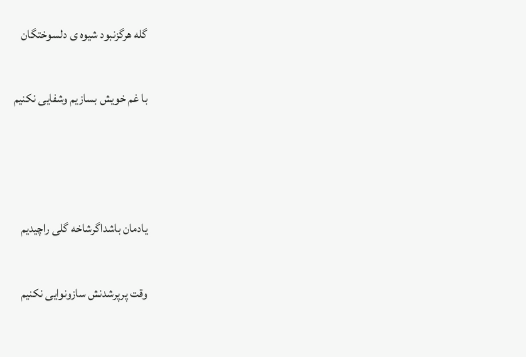گله هرگزنبود شیوه ی دلسوختگان

با غم خویش بسازیم وشفایی نکنیم



یادمان باشداگرشاخه گلی راچیدیم

وقت پرپرشدنش سازونوایی نکنیم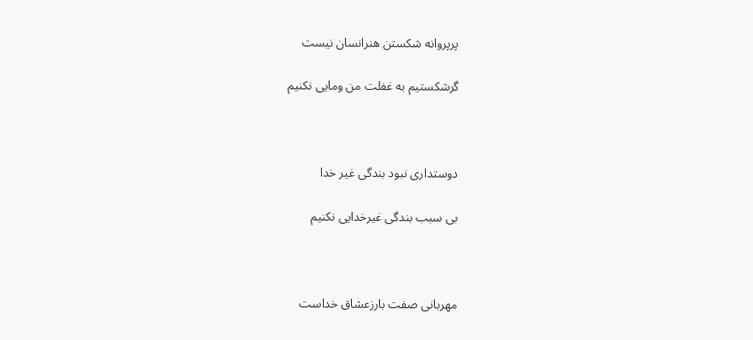پرپروانه شکستن هنرانسان نیست

گرشکستیم به غفلت من ومایی نکنیم



دوستداری نبود بندگی غیر خدا

بی سبب بندگی غیرخدایی نکنیم



مهربانی صفت بارزعشاق خداست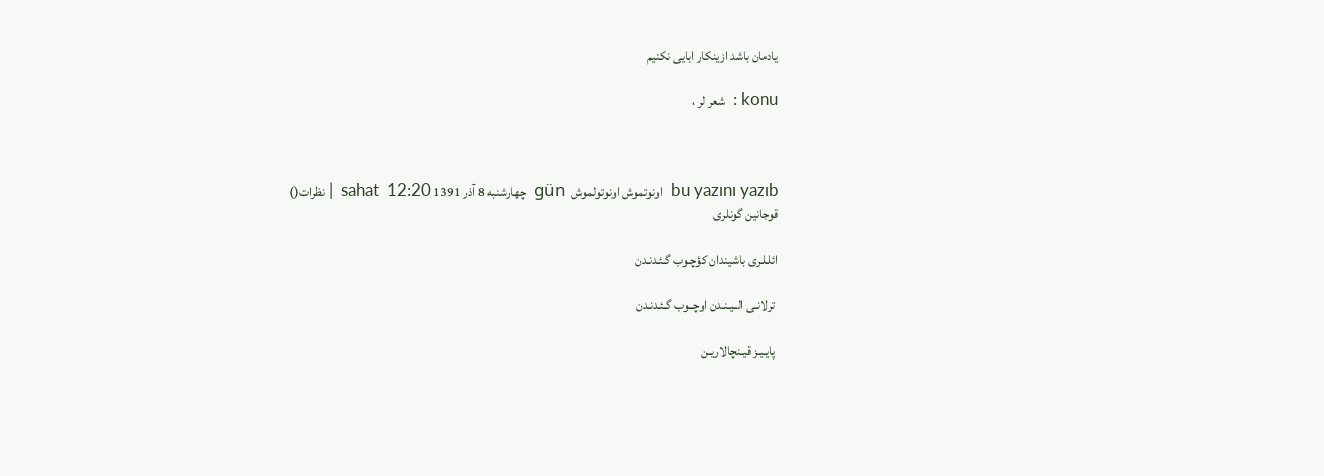یادمان باشد ازینکار ابایی نکنیم

konu :  شعر لر ،



bu yazını yazıb  اونوتموش اونوتولموش  gün  چهارشنبه 8 آذر 1391 sahat  12:20  | نظرات()
قوجانین گونلری

ائلـلـری باشیندان کؤچـوب گـئـدنـدن

 ترلانـی الــیـنـدن اوچــوب گـئـدنـدن

 پایـیـز قیـنچالاریـن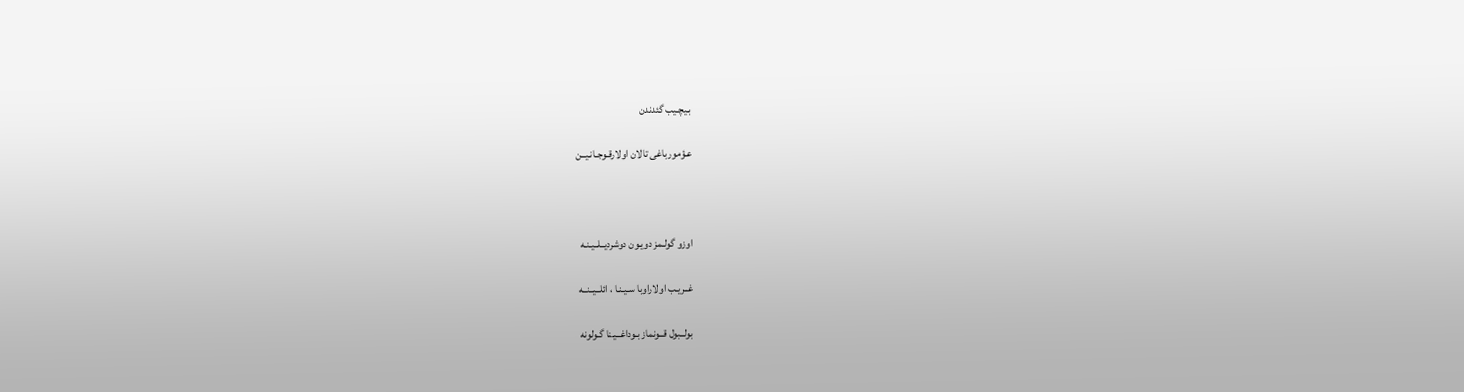بـیچـیب گئدندن

عـؤمورباغی تالان اولارقـوجـانـیــن



اوزو گولـمز دویـون دوشردیــلــیـنـه

غــریـب اولاراوبا سـیـنـا ، ائلــیــنــه

بولــبول قــونماز بـوداغــیـنا گـولونه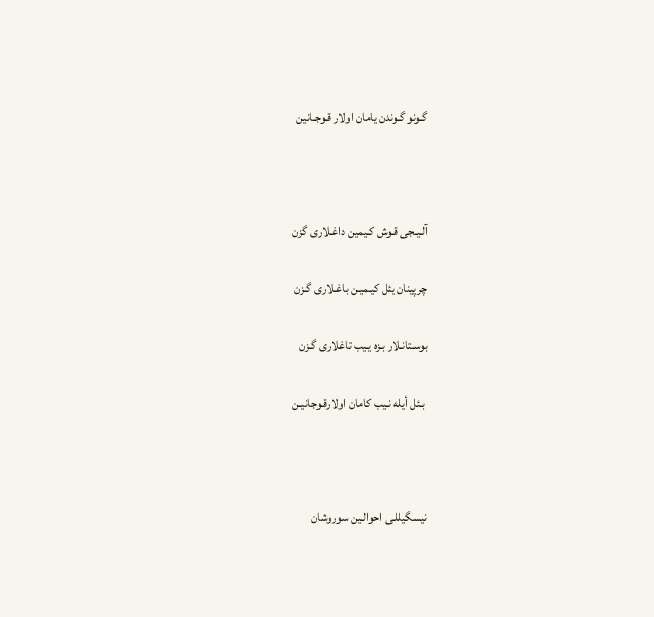گـونو گـوندن یامان اولار قـوجـانین



آلـیـجی قـوش کـیمین داغـلاری گزن

چرپینان یئل کیـمیـن باغـلاری گـزن

بوسـتانـلار بـزه یـیب تاغلاری گـزن

 بـئل أیله نـیب کامان اولارقـوجانیـن



نیسگیللـی احوالـین سوروشان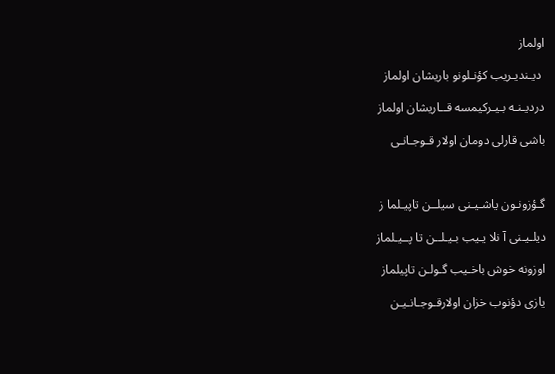اولماز

 دیـندیـریب کؤنـلونو باریشان اولماز

دردیـنـه بـیـرکیمسه قــاریشان اولماز

باشی قارلی دومان اولار قـوجـانـی



گـؤزونـون یاشـیـنی سیلــن تاپیـلما ز

دیلـیـنی آ نلا یـیب بـیـلــن تا پــیـلماز

اوزونه خوش باخـیب گـولـن تاپیلماز

یازی دؤنوب خزان اولارقـوجـانـیـن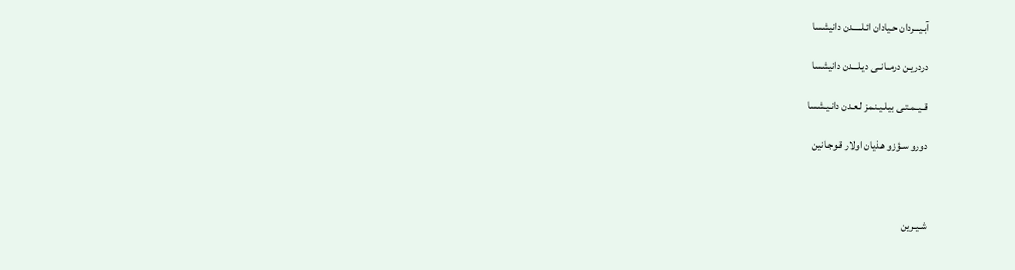آبـیـــردان حـیادان ائـلـــــدن دانیشسا

دردریـن درمــانــی دیـلـــدن دانیشسا

قــیــمـتـی بیـلـیـنـمز لـعـدن دانـیـشسا

دورو سـؤزو هـذیان اولار قـوجـانین



شـیـرین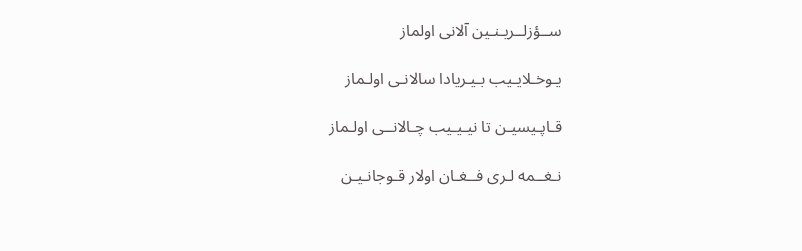ســؤزلــریـنـین آلانی اولماز

یـوخـلایـیب بـیـریادا سالانـی اولـماز

قـاپـیسیـن تا نیـیـیب چـالانــی اولـماز

نـغــمه لـری فــغـان اولار قـوجانـیـن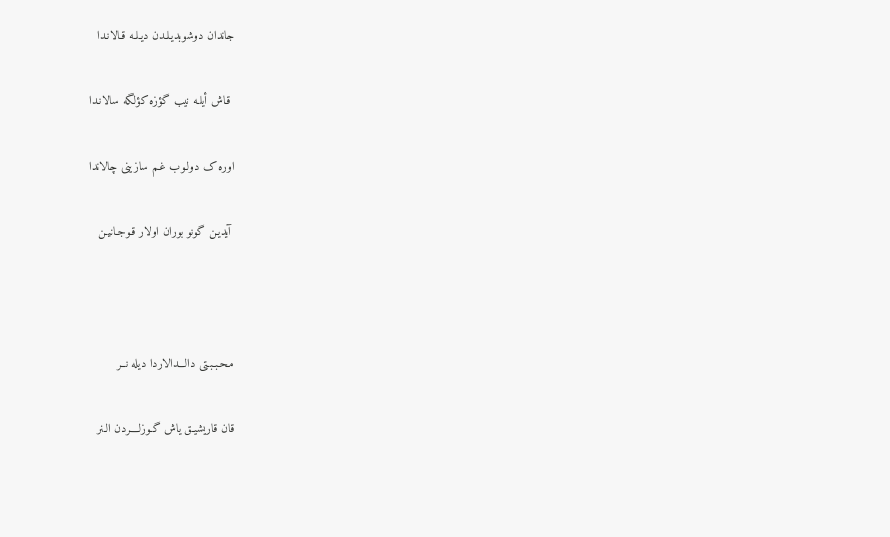جاندان دوشوبدیـلـدن دیـلـه قـالانـدا

 قـاش أیلـه نیب گؤزه کؤلگه سالانـدا

اوره ک دولـوب غـم سازینی چالاندا

 آیدیـن گونو بوران اولار قـوجـانیـن



مـحـبـبـتی دالـــدالاردا دیله نــر

قان قاریشیـق یاش گـوزلــــردن الـنر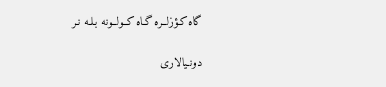گاه کـؤزلــره گـاه کــولــونه بـلـه نـر

دونـیالاری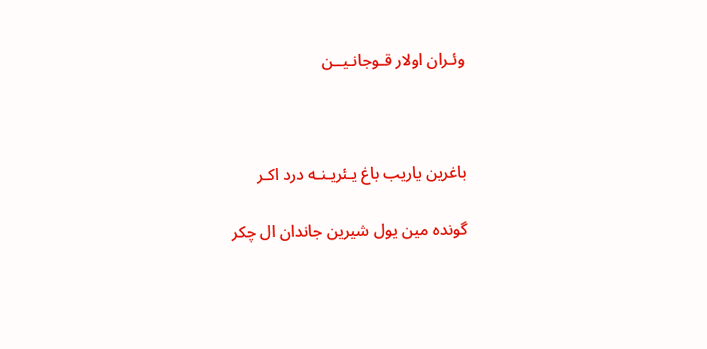وئـران اولار قـوجانـیــن



باغرین یاریب باغ یـئریـنـه درد اکـر

گونده مین یول شیرین جاندان ال چکر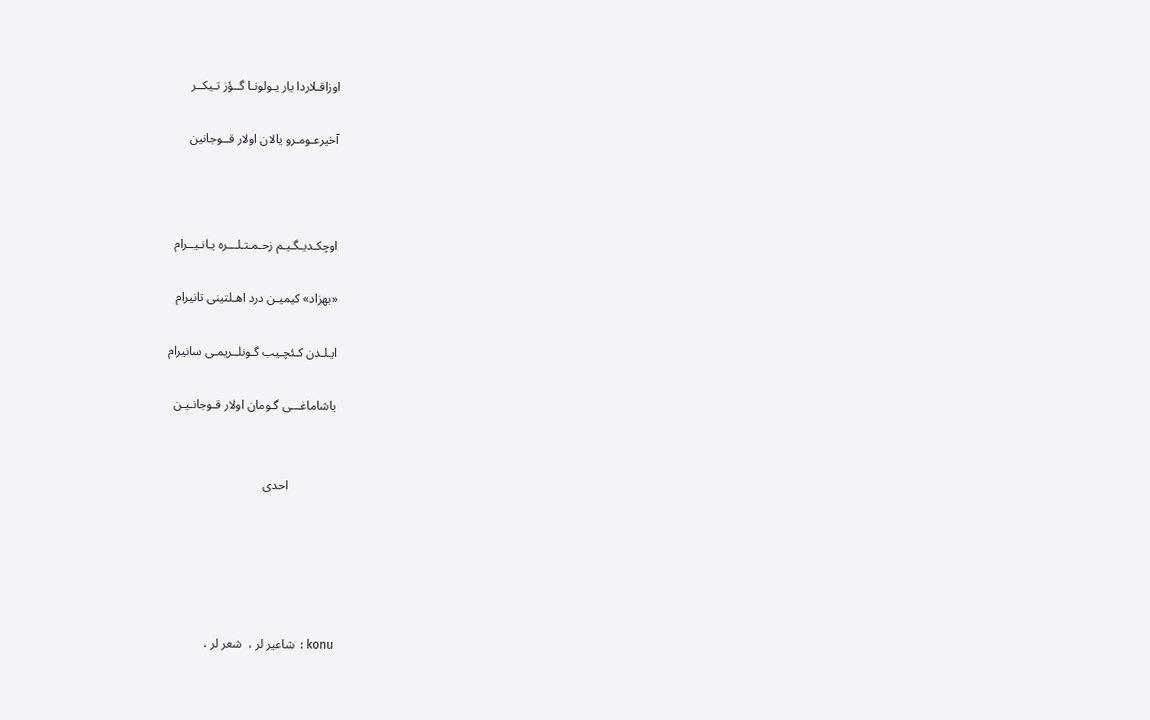اوزاقـلاردا یار یـولونـا گــؤز تـیکــر

آخیرعـومـرو یالان اولار قــوجانین



اوچکـدیـگـیـم زحـمـتـلـــره یـانـیــرام

«بهزاد» کیمیـن درد اهـلتینی تانیرام

ایـلـدن کـئچـیب گـونلــریمـی سانیرام

یاشاماغـــی گـومان اولار قـوجانـیـن


               احدی





konu :  شاعیر لر ،  شعر لر ،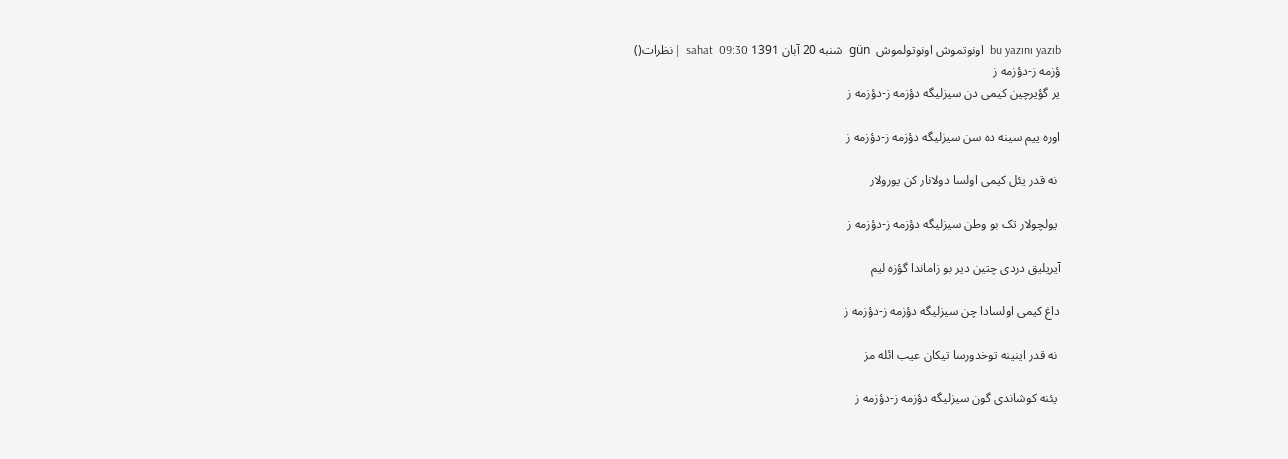bu yazını yazıb  اونوتموش اونوتولموش  gün  شنبه 20 آبان 1391 sahat  09:30  | نظرات()
ؤزمه ز-دؤزمه ز
یر گؤیرچین کیمی دن سیزلیگه دؤزمه ز-دؤزمه ز

اوره ییم سینه ده سن سیزلیگه دؤزمه ز-دؤزمه ز

 نه قدر یئل کیمی اولسا دولانار کن یورولار

 یولچولار تک بو وطن سیزلیگه دؤزمه ز-دؤزمه ز

آیریلیق دردی چتین دیر بو زاماندا گؤزه لیم

داغ کیمی اولسادا چن سیزلیگه دؤزمه ز-دؤزمه ز

 نه قدر اینینه توخدورسا تیکان عیب ائله مز

 یئنه کوشاندی گون سیزلیگه دؤزمه ز-دؤزمه ز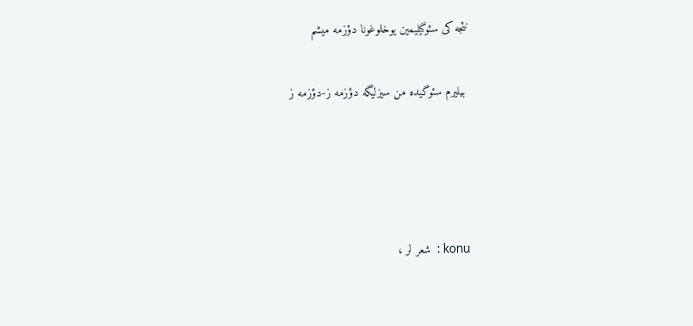نئجه کی سئوگیلیمین یوخلوغونا دؤزمه میشم

 بیلیرم سئوگیده من سیزلیگه دؤزمه ز-دؤزمه ز




konu :  شعر لر ،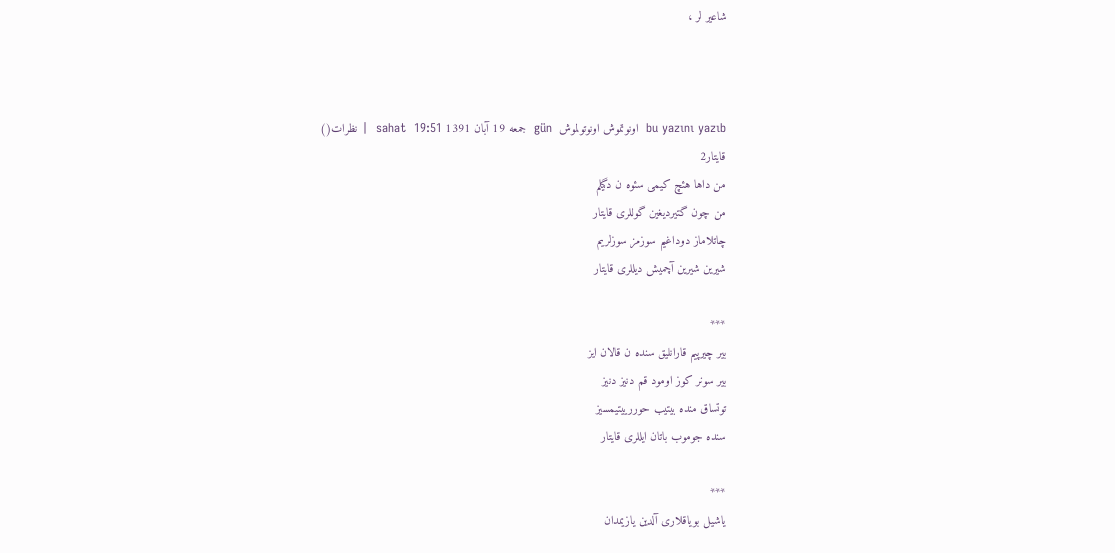شاعیر لر ،



bu yazını yazıb  اونوتموش اونوتولموش  gün  جمعه 19 آبان 1391 sahat  19:51  | نظرات()
قایتار2
من داها هئچ کیمی سئوه ن دگیلم
من چون گتیردیغین گوللری قایتار
چاتلاماز دوداغیم سوزمز سوزلریم
شیرین شیرین آچمیش دیللری قایتار

***
بیر چیرپیم قارانلیق سنده ن قالان ایز
بیر سونر کوز اومود قم دنیز دنیز
توتساق منده بیتیب حوررییتیمسیز
سنده جوموب باتان ایللری قایتار

***
یاشیل بویاقلاری آلدین یازیمدان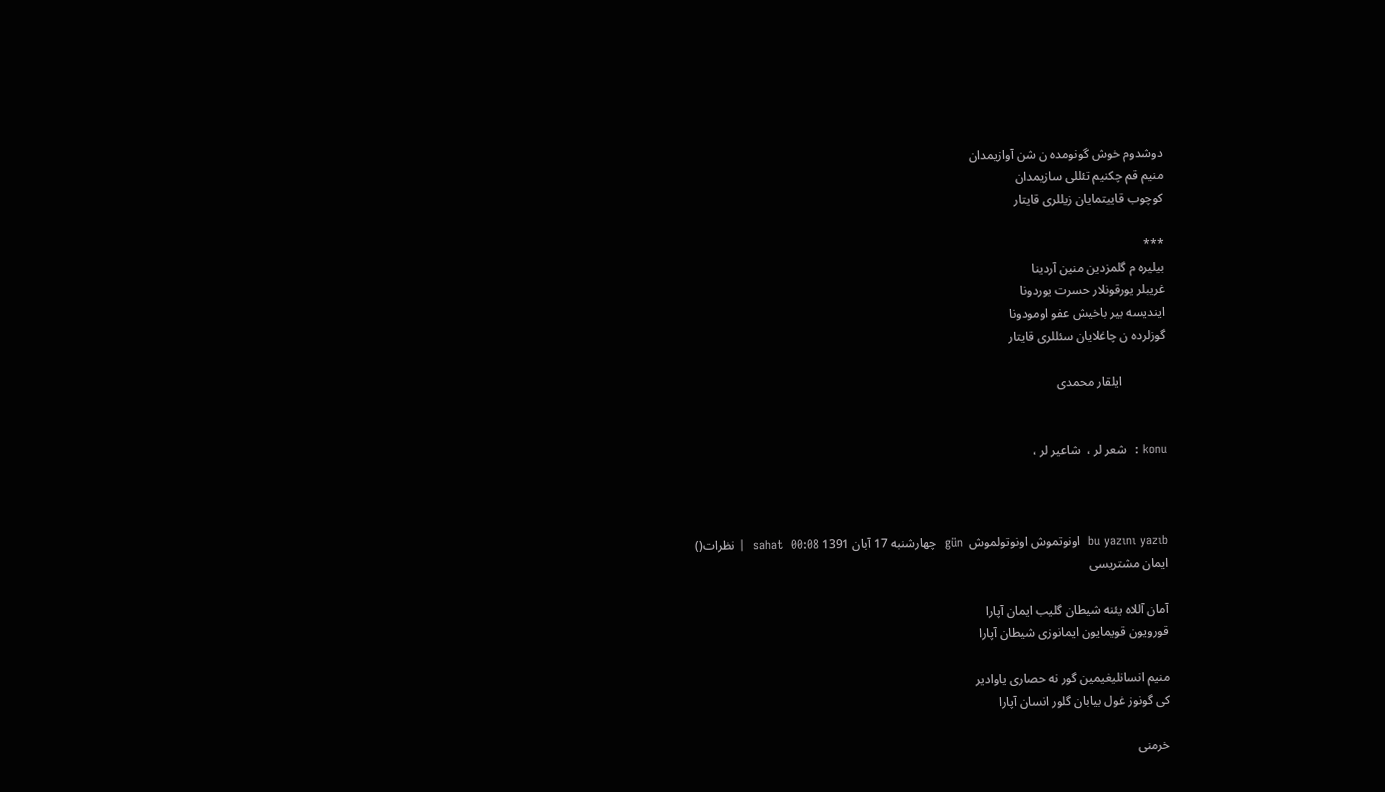دوشدوم خوش گونومده ن شن آوازیمدان
منیم قم چکنیم تئللی سازیمدان
کوچوب قاییتمایان زیللری قایتار

***
بیلیره م گلمزدین منین آردینا
غریبلر یورقونلار حسرت یوردونا
ایندیسه بیر باخیش عفو اومودونا
گوزلرده ن چاغلایان سئللری قایتار

              ایلقار محمدی


konu :  شعر لر ،  شاعیر لر ،



bu yazını yazıb  اونوتموش اونوتولموش  gün  چهارشنبه 17 آبان 1391 sahat  00:08  | نظرات()
ایمان مشتریسی

آمان آللاه یئنه شیطان گلیب ایمان آپارا
قورویون قویمایون ایمانوزی شیطان آپارا

منیم انسانلیغیمین گور نه حصاری یاوادیر
کی گونوز غول بیابان گلور انسان آپارا

خرمنی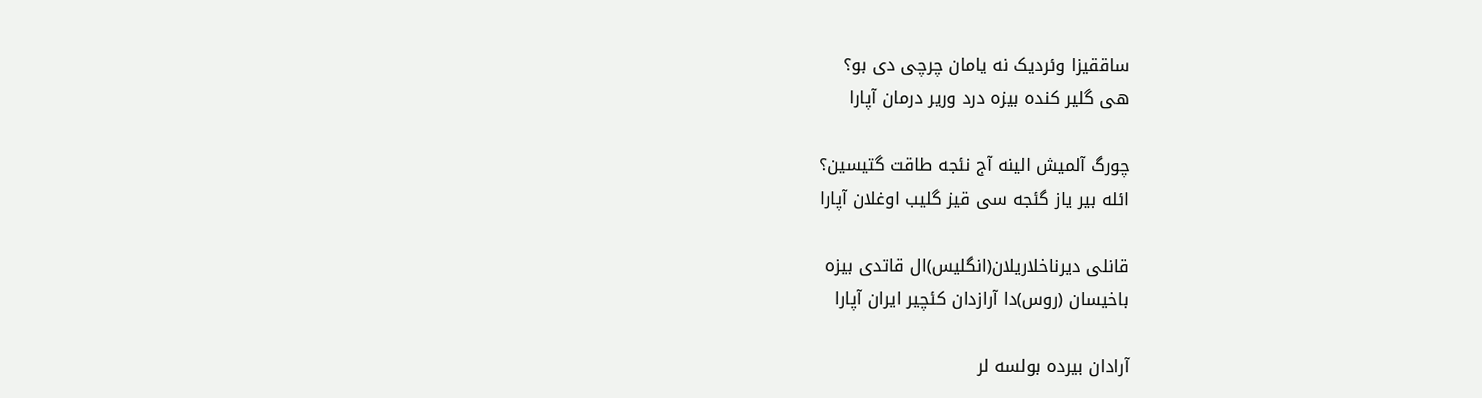ساققیزا وئردیک نه یامان چرچی دی بو؟
هی گلیر کنده بیزه درد وریر درمان آپارا

چورگ آلمیش الینه آج نئجه طاقت گتیسین؟
ائله بیر یاز گئجه سی قیز گلیب اوغلان آپارا

قانلی دیرناخلاریلان(انگلیس)ال قاتدی بیزه
باخیسان (روس)دا آرازدان کئچیر ایران آپارا

آرادان بیرده بولسه لر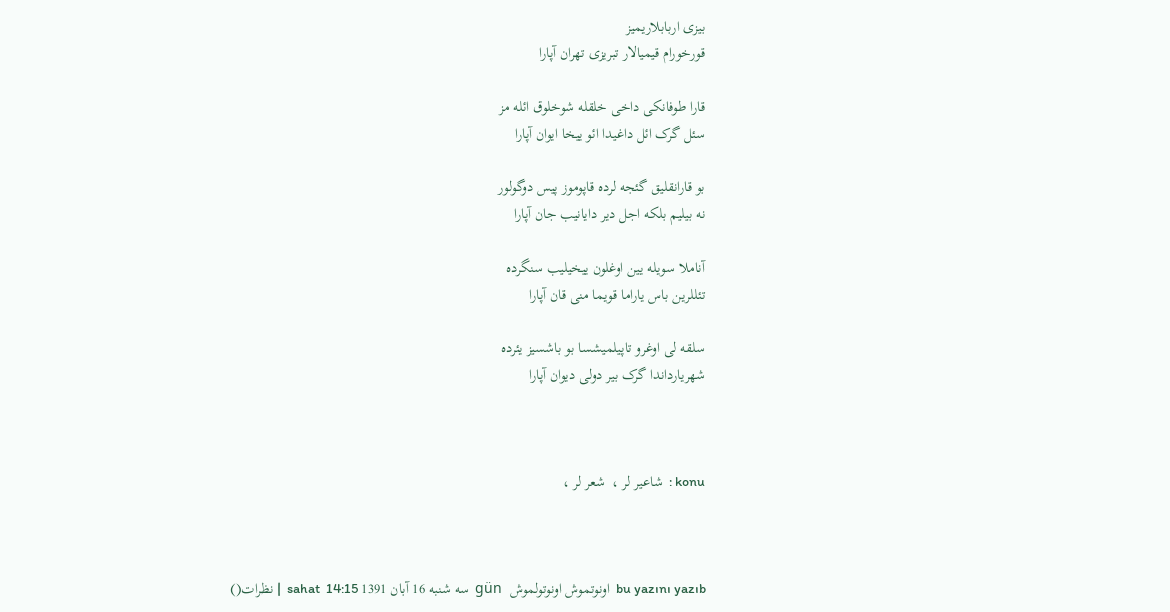بیزی اربابلاریمیز
قورخورام قیمیالار تبریزی تهران آپارا

قارا طوفانکی داخی خلقله شوخلوق ائله مز
سئل گرک ائل داغیدا ائو ییخا ایوان آپارا

بو قارانقلیق گئجه لرده قاپوموز پیس دوگولور
نه بیلیم بلکه اجل دیر دایانیب جان آپارا

آناملا سویله یین اوغلون ییخیلیب سنگرده
تئللرین باس یاراما قویما منی قان آپارا

سلقه لی اوغرو تاپیلمیشسا بو باشسیز یئرده
شهریارداندا گرک بیر دولی دیوان آپارا



konu :  شاعیر لر ،  شعر لر ،



bu yazını yazıb  اونوتموش اونوتولموش  gün  سه شنبه 16 آبان 1391 sahat  14:15  | نظرات()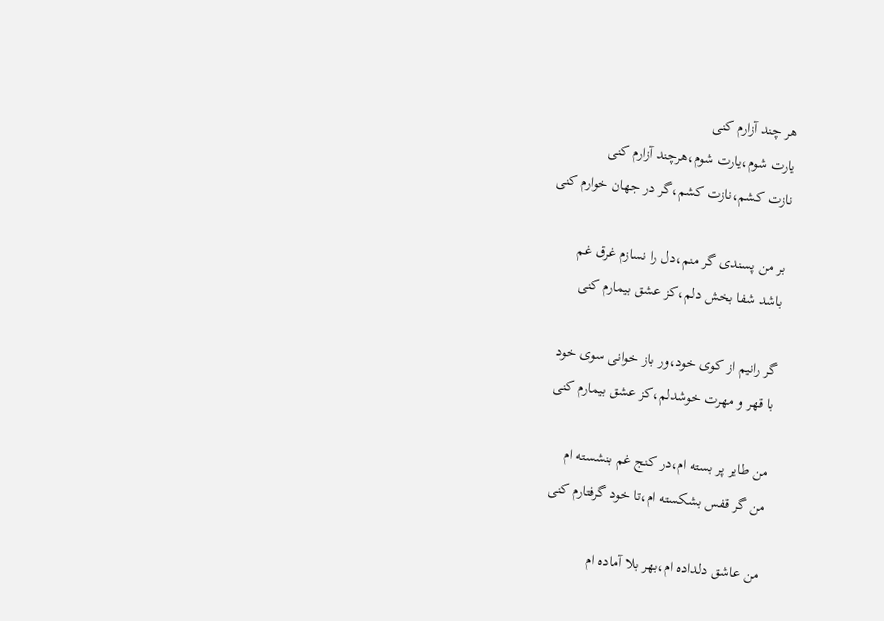هر چند آزارم کنی
یارت شوم،یارت شوم،هرچند آزارم کنی
نازت کشم،نازت کشم،گر در جهان خوارم کنی

بر من پسندی گر منم،دل را نسازم غرق غم
باشد شفا بخش دلم،کز عشق بیمارم کنی

گر رانیم از کوی خود،ور باز خوانی سوی خود
با قهر و مهرت خوشدلم،کز عشق بیمارم کنی

من طایر پر بسته ام،در کنج غم بنشسته ام
من گر قفس بشکسته ام،تا خود گرفتارم کنی

من عاشق دلداده ام،بهر بلا آماده ام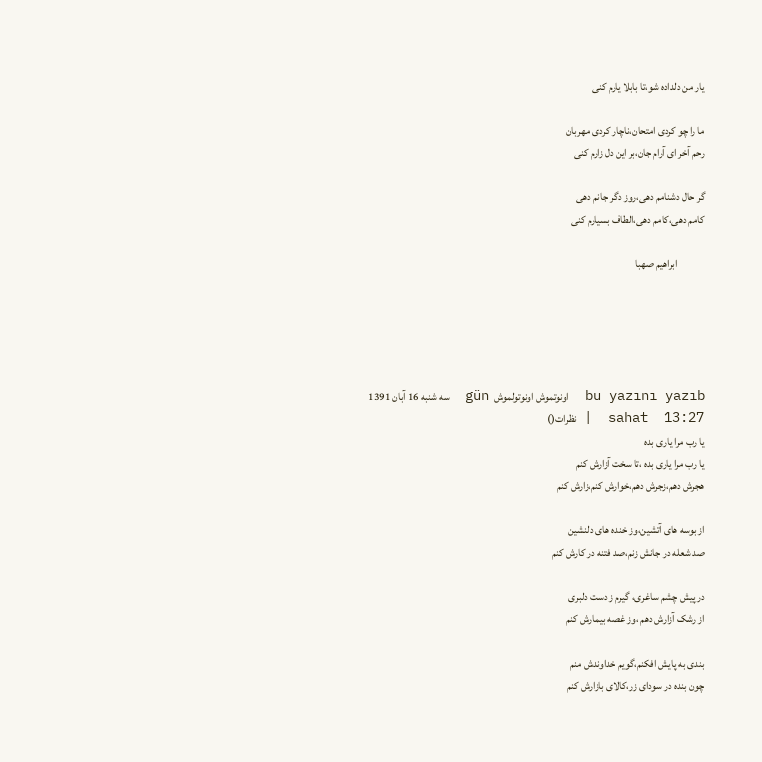یار من دلداده شو،تا بابلا یارم کنی

ما را چو کردی امتحان،ناچار کردی مهربان
رحم آخر ای آرام جان،بر این دل زارم کنی

گر حال دشنامم دهی،روز دگر جانم دهی
کامم دهی،کامم دهی،الطاف بسیارم کنی

             ابراهیم صهبا





bu yazını yazıb  اونوتموش اونوتولموش  gün  سه شنبه 16 آبان 1391 sahat  13:27  | نظرات()
یا رب مرا یاری بده
یا رب مرا یاری بده ،تا سخت آزارش کنم
هجرش دهم،زجرش دهم،خوارش کنم،زارش کنم

از بوسه های آتشین،وز خنده های دلنشین
صد شعله در جانش زنم،صد فتنه در کارش کنم

در پیش چشم ساغری، گیرم ز دست دلبری
از رشک آزارش دهم ،وز غصه بیمارش کنم

بندی به پایش افکنم،گویم خداوندش منم
چون بنده در سودای زر،کالای بازارش کنم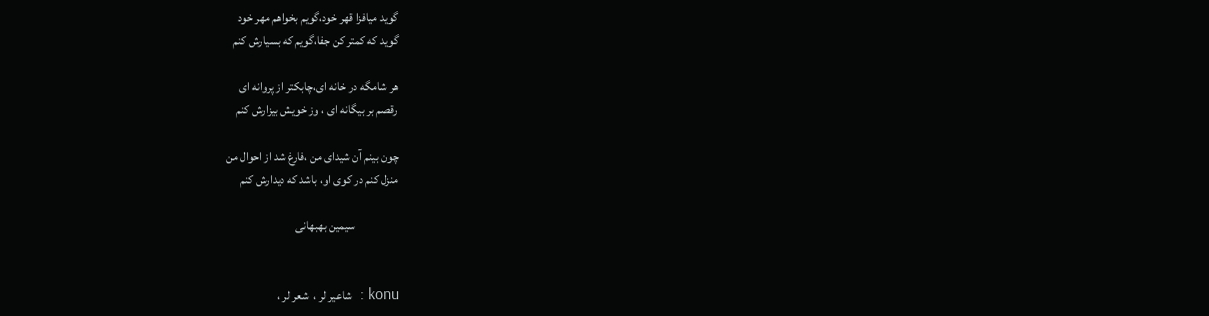گوید میافزا قهر خود،گویم بخواهم مهر خود
گوید که کمتر کن جفا،گویم که بسیارش کنم

هر شامگه در خانه ای،چابکتر از پروانه ای
رقصم بر بیگانه ای ، وز خویش بیزارش کنم

چون بینم آن شیدای من ،فارغ شد از احوال من
منزل کنم در کوی او، باشد که دیدارش کنم

                  سیمین بهبهانی


konu :  شاعیر لر ،  شعر لر ،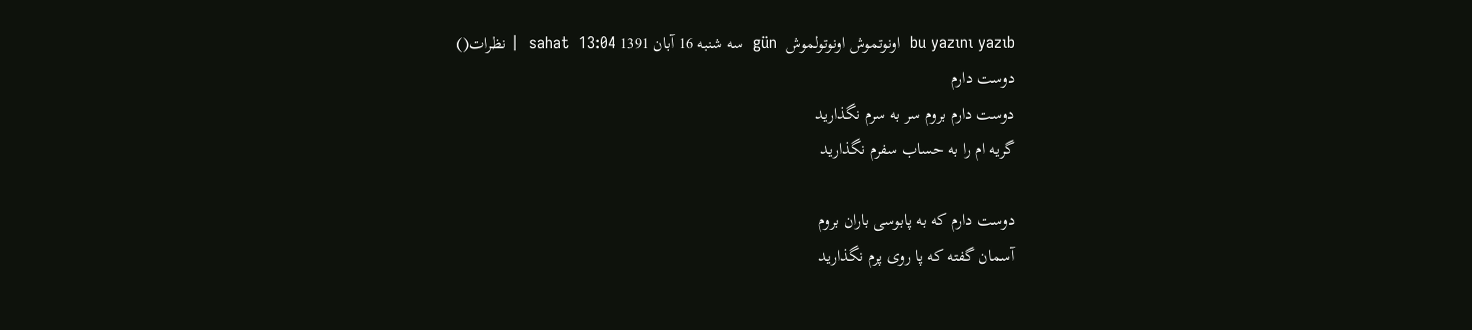bu yazını yazıb  اونوتموش اونوتولموش  gün  سه شنبه 16 آبان 1391 sahat  13:04  | نظرات()
دوست دارم
دوست دارم بروم سر به سرم نگذارید
گریه ام را به حساب سفرم نگذارید

دوست دارم که به پابوسی باران بروم
آسمان گفته که پا روی پرم نگذارید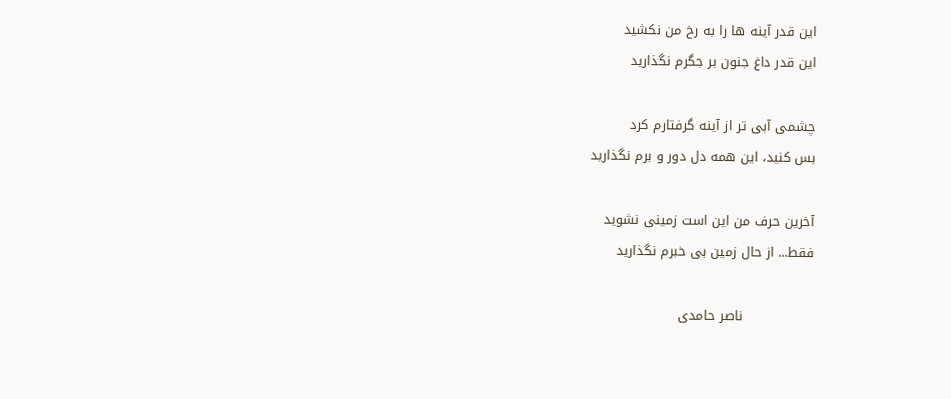این قدر آینه ها را به رخ من نکشید
این قدر داغ جنون بر جگرم نگذارید

چشمی آبی تر از آینه گرفتارم کرد
بس کنید، این همه دل دور و برم نگذارید

آخرین حرف من این است زمینی نشوید
فقط... از حال زمین بی خبرم نگذارید

                ناصر حامدی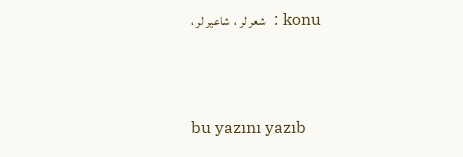konu :  شعر لر ،  شاعیر لر ،



bu yazını yazıb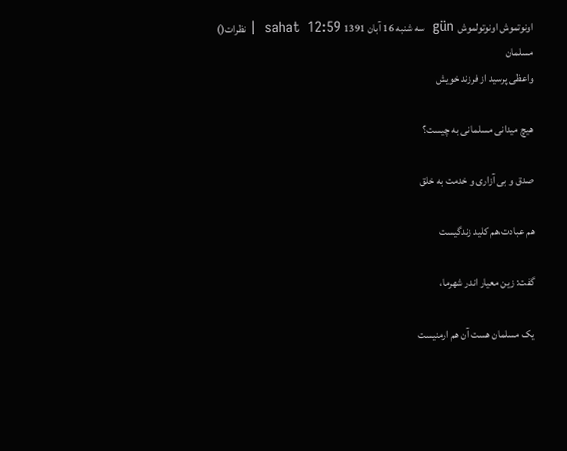اونوتموش اونوتولموش  gün  سه شنبه 16 آبان 1391 sahat  12:59  | نظرات()
مسلمان
واعظی پرسید از فرزند خویش

هیچ میدانی مسلمانی به چیست؟

صدق و بی آزاری و خدمت به خلق

هم عبادت،هم کلید زندگیست

گفت: زین معیار اندر شهرما،

یک مسلمان هست آن هم ارمنیست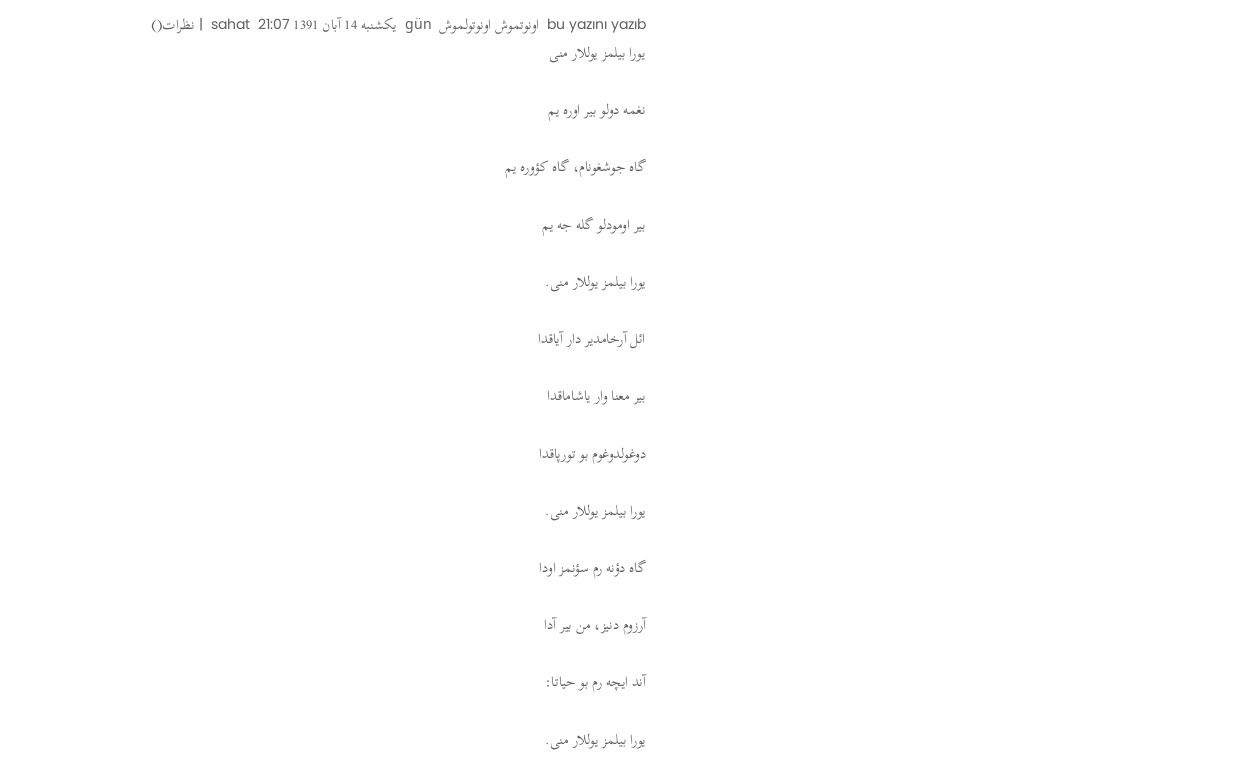bu yazını yazıb  اونوتموش اونوتولموش  gün  یکشنبه 14 آبان 1391 sahat  21:07  | نظرات()
یورا بیلمز یوللار منی

نغمه دولو بیر اوره یم

گاه جوشغونام، گاه کؤوره یم

بیر اومودلو گله جه یم

یورا بیلمز یوللار منی.

ائل آرخامدیر دار آیاقدا

بیر معنا وار یاشاماقدا

دوغولدوغوم بو تورپاقدا

یورا بیلمز یوللار منی.

گاه دؤنه رم سؤنمز اودا

آرزوم دنیز، من بیر آدا

آند ایچه رم بو حیاتا:

یورا بیلمز یوللار منی.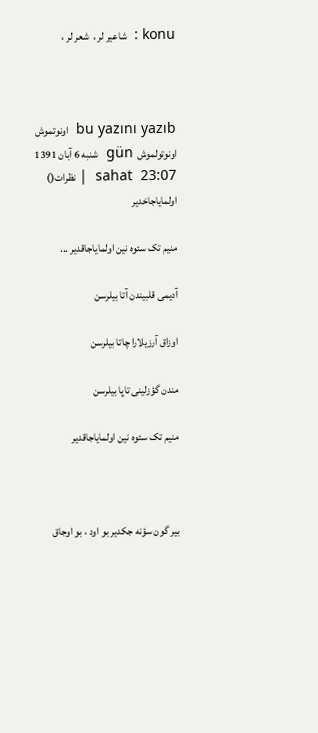konu :  شاعیر لر ،  شعر لر ،



bu yazını yazıb  اونوتموش اونوتولموش  gün  شنبه 6 آبان 1391 sahat  23:07  | نظرات()
اولمایاجاخدیر

منیم تک سئوه نین اولمایاجاقدیر ...

آدیمی قلبیندن آتا بیلرسن

اوزاق آرزیلارا چاتا بیلرسن

مندن گؤزلینی تاپا بیلرسن

منیم تک سئوه نین اولمایاجاقدیر



بیر گون سؤنه جکدیر بو اود ، بو اوجاق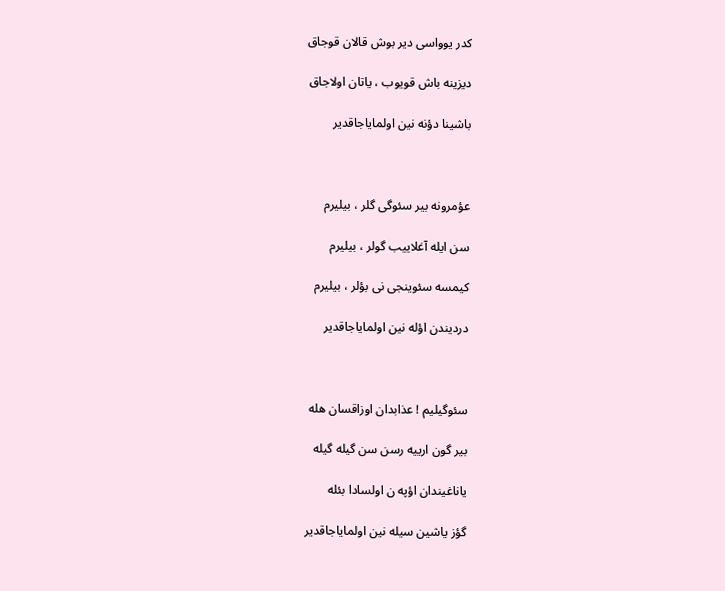کدر یوواسی دیر بوش قالان قوجاق

دیزینه باش قویوب ، یاتان اولاجاق

باشینا دؤنه نین اولمایاجاقدیر



عؤمرونه بیر سئوگی گلر ، بیلیرم

سن ایله آغلاییب گولر ، بیلیرم

کیمسه سئوینجی نی بؤلر ، بیلیرم

دردیندن اؤله نین اولمایاجاقدیر



سئوگیلیم ! عذابدان اوزاقسان هله

بیر گون ارییه رسن سن گیله گیله

یاناغیندان اؤپه ن اولسادا بئله

گؤز یاشین سیله نین اولمایاجاقدیر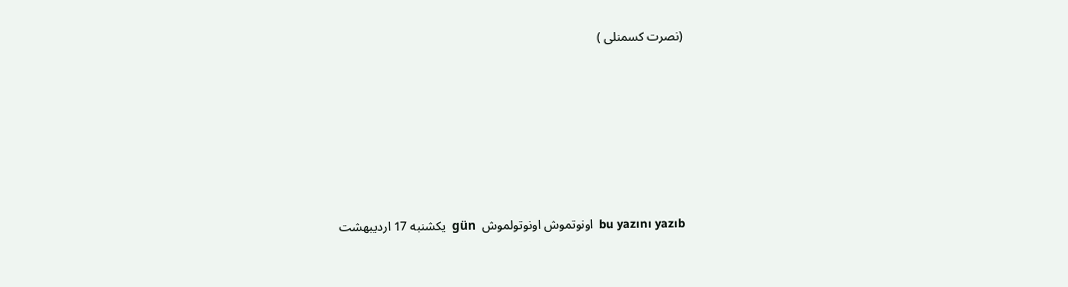(نصرت کسمنلی )






bu yazını yazıb  اونوتموش اونوتولموش  gün  یکشنبه 17 اردیبهشت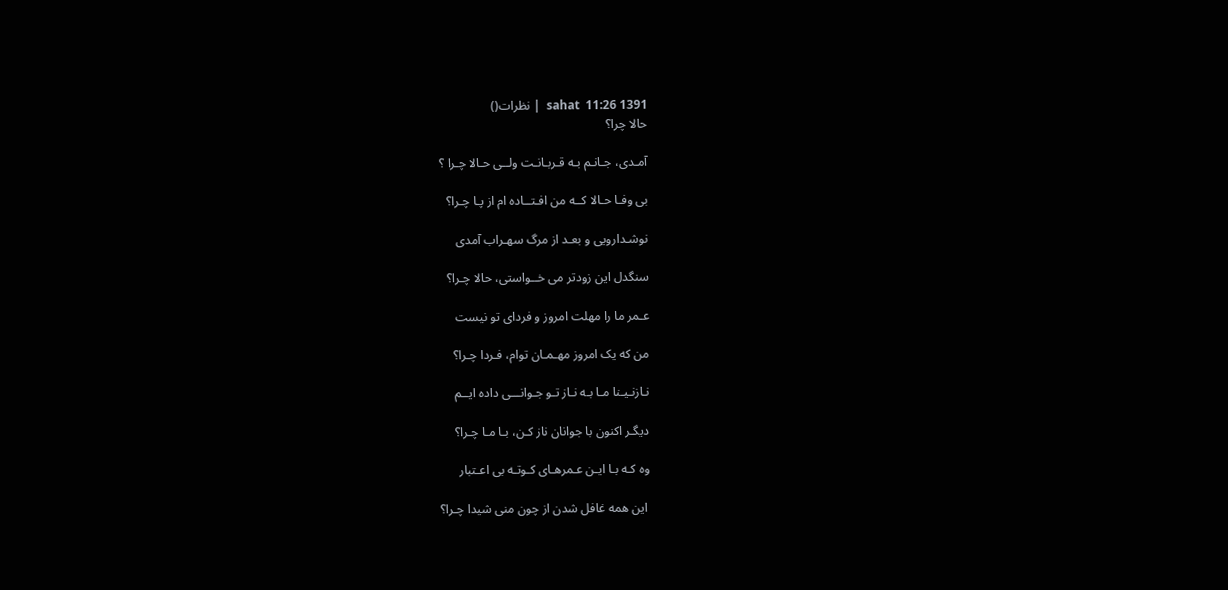1391 sahat  11:26  | نظرات()
حالا چرا؟

آمـدی، جـانـم بـه قـربـانـت ولــی حـالا چـرا ؟

بی وفـا حـالا کــه من افـتــاده ام از پـا چـرا؟

نوشـدارویی و بعـد از مرگ سهـراب آمدی

سنگدل این زودتر می خــواستی، حالا چـرا؟

عـمر ما را مهلت امروز و فردای تو نیست

من که یک امروز مهـمـان توام، فـردا چـرا؟

نـازنـیـنا مـا بـه نـاز تـو جـوانـــی داده ایــم

دیگـر اکنون با جوانان ناز کـن، بـا مـا چـرا؟

وه کـه بـا ایـن عـمرهـای کـوتـه بی اعـتبار

 این همه غافل شدن از چون منی شیدا چـرا؟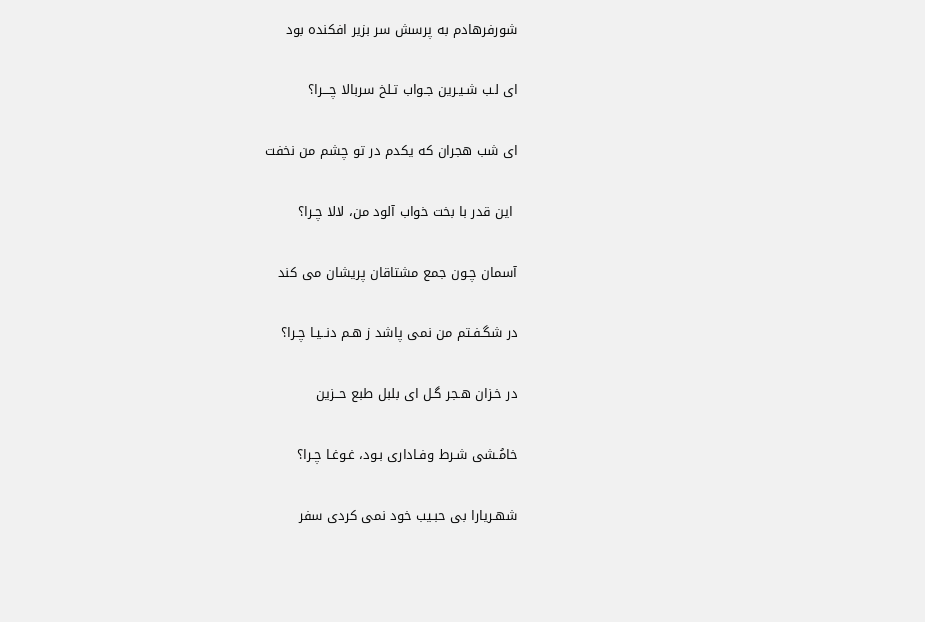شورفرهادم به پرسش سر بزیر افکنده بود

ای لـب شـیـرین جـواب تـلخ سربالا چـــرا؟

ای شب هجران که یکدم در تو چشم من نخفت

 این قدر با بخت خواب آلود من، لالا چـرا؟

آسمان چـون جمع مشتاقان پریشان می کند

در شگـفـتم من نمی پاشد ز هـم دنــیـا چـرا؟

در خـزان هـجر گـل ای بلبل طبع حــزین

خامُـشی شـرط وفـاداری بـود، غـوغـا چـرا؟

شهـریارا بی حبـیب خود نمی کردی سفر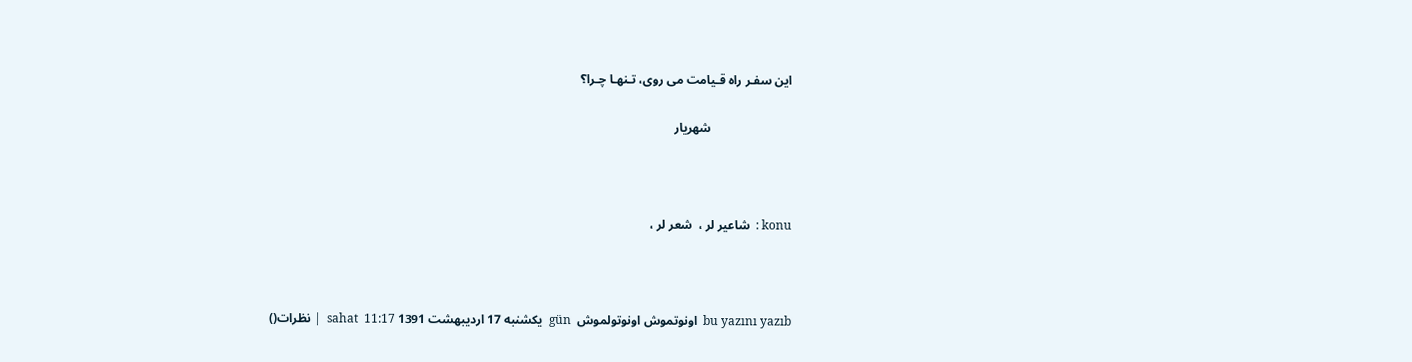این سفـر راه قـیامت می روی، تـنهـا چـرا؟

                          شهریار



konu :  شاعیر لر ،  شعر لر ،



bu yazını yazıb  اونوتموش اونوتولموش  gün  یکشنبه 17 اردیبهشت 1391 sahat  11:17  | نظرات()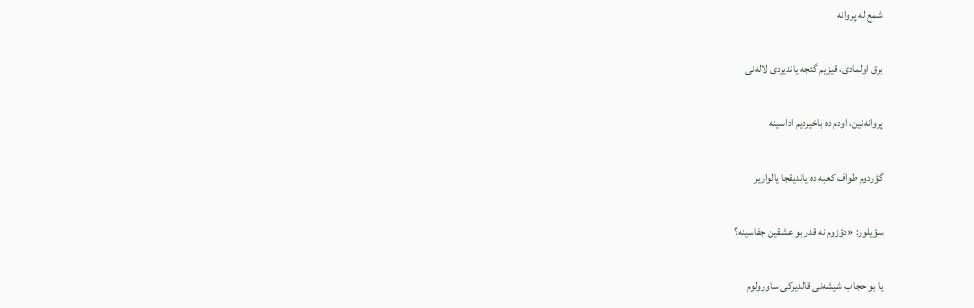شمع له پروانه

برق اولمادی، قیزیم گئجه یاندیردی لاله‌نی

پروانه‌نین، اودم ده باخیردیم اداسینه

گؤردوم طواف کعبه ده یاندیقجا یالواریر

سؤیلور: «دؤزوم نه قدر بو عشقین جفاسینه؟

یا بو حجاب شیشه‌نی قالدیرکی ساورولوم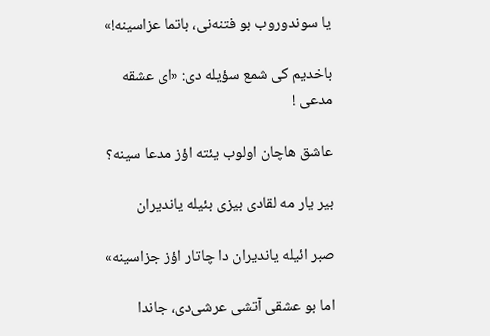یا سوندوروب بو فتنه‌نی، باتما عزاسینه!»

باخدیم کی شمع سؤیله دی: «ای عشقه مدعی !

عاشق هاچان اولوب یئته اؤز مدعا سینه؟

بیر یار مه لقادی بیزی بئیله یاندیران

صبر ائیله یاندیران دا چاتار اؤز جزاسینه»

اما بو عشقی آتشی عرشی‌دی، جاندا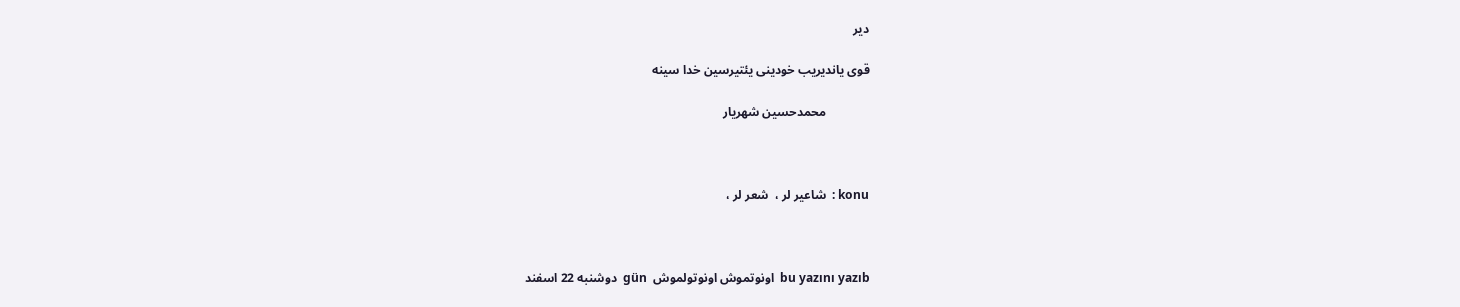دیر

قوی یاندیریب خودینی یئتیرسین خدا سینه

              محمدحسین شهریار



konu :  شاعیر لر ،  شعر لر ،



bu yazını yazıb  اونوتموش اونوتولموش  gün  دوشنبه 22 اسفند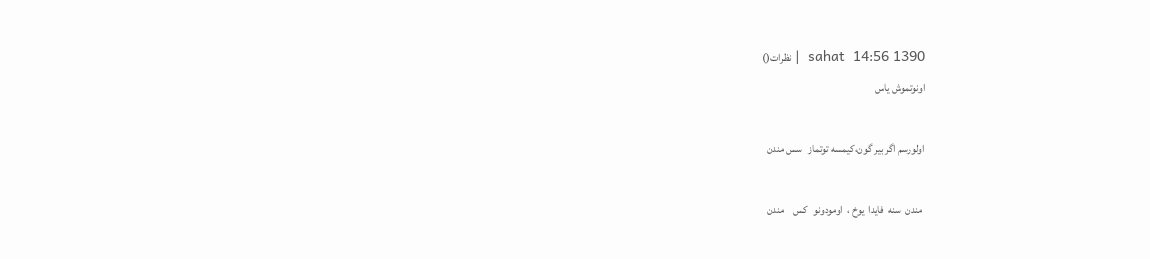1390 sahat  14:56  | نظرات()
اونوتموش یاس

اولورسم اگر بیر گون،كیمسه توتماز   سس مندن

 مندن  سنه  فایدا  یوخ ،  اومودونو   كس    مندن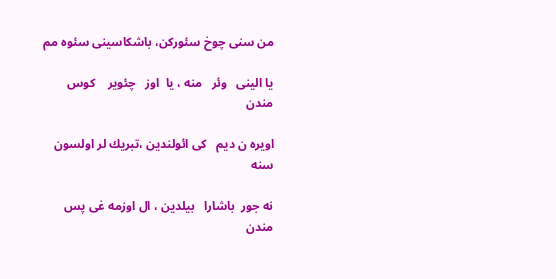من سنی چوخ سئوركن، باشكاسینی سئوه مم

یا الینی   وئر   منه ، یا  اوز   چئویر    كوس مندن

اویره ن دیم   كی ائولندین ،تبریك لر اولسون سنه

نه جور  باشارا   بیلدین ، ال اوزمه غی پس مندن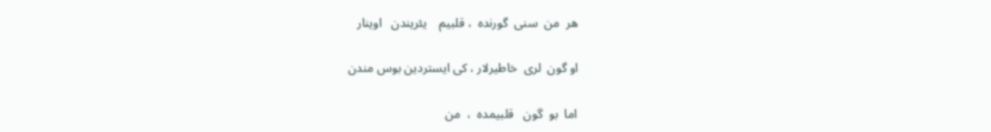هر  من  سنی  گورنده  ، قلبیم    یئریندن   اوینار

او گون  لری  خاطیرلار ، كی ایستردین بوس مندن

اما  بو  گون   قلبیمده  ،  من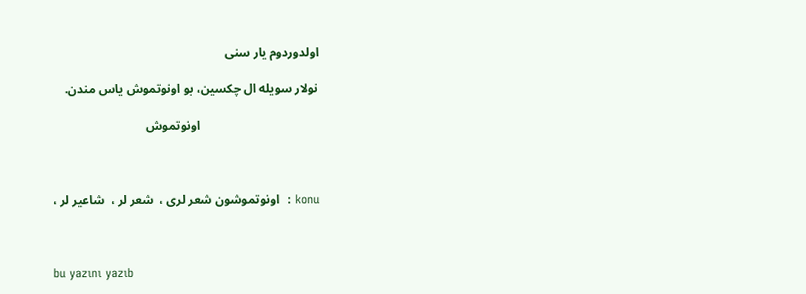اولدوردوم یار سنی

نولار سویله ال چكسین، بو اونوتموش یاس مندن.

                                      اونوتموش



konu :  اونوتموشون شعر لری ،  شعر لر ،  شاعیر لر ،



bu yazını yazıb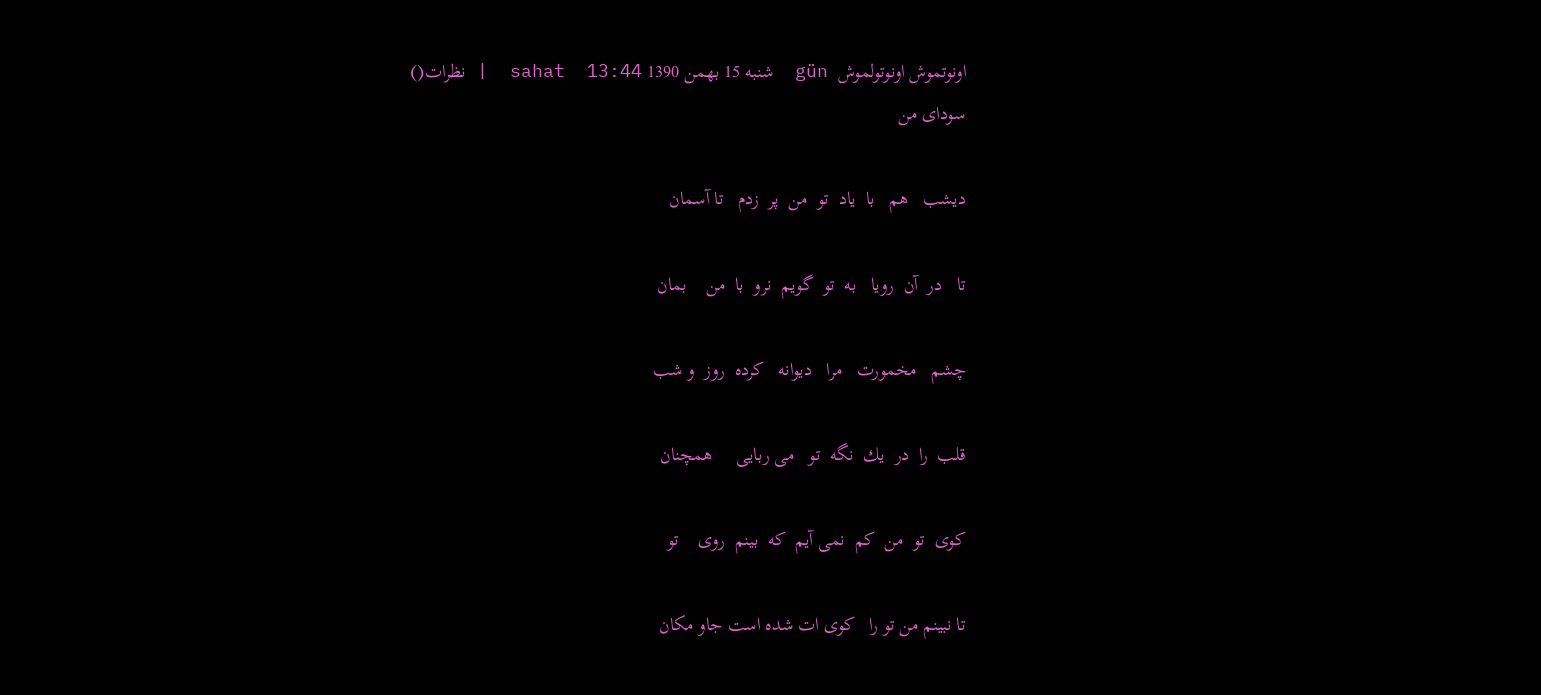اونوتموش اونوتولموش  gün  شنبه 15 بهمن 1390 sahat  13:44  | نظرات()
سودای من

دیشب   هم   با  یاد  تو  من  پر  زدم   تا آسمان

تا   در  آن  رویا   به  تو  گویم  نرو  با  من    بمان

چشم   مخمورت   مرا   دیوانه   كرده  روز  و شب

قلب  را  در  یك  نگه  تو   می ربایی     همچنان

كوی  تو  من  كم  نمی آیم  كه  بینم  روی    تو

تا نبینم من تو را   كوی ات شده است جاو مكان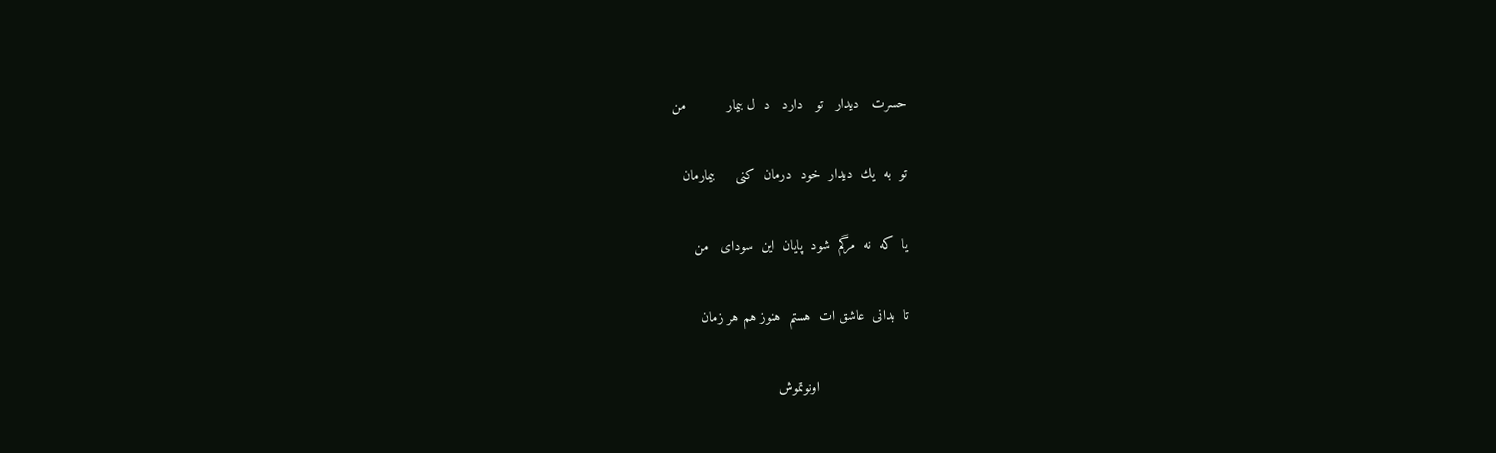حسرت   دیدار   تو   دارد   د  ل بیمار          من

تو  به  یك  دیدار  خود  درمان  كنی     بیمارمان

یا  كه  نه  مرگم  شود  پایان  این  سودای   من

تا  بدانی  عاشق ات  هستم  هنوز هم هر زمان

                      اونوتموش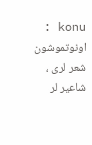konu :  اونوتموشون شعر لری ،  شاعیر لر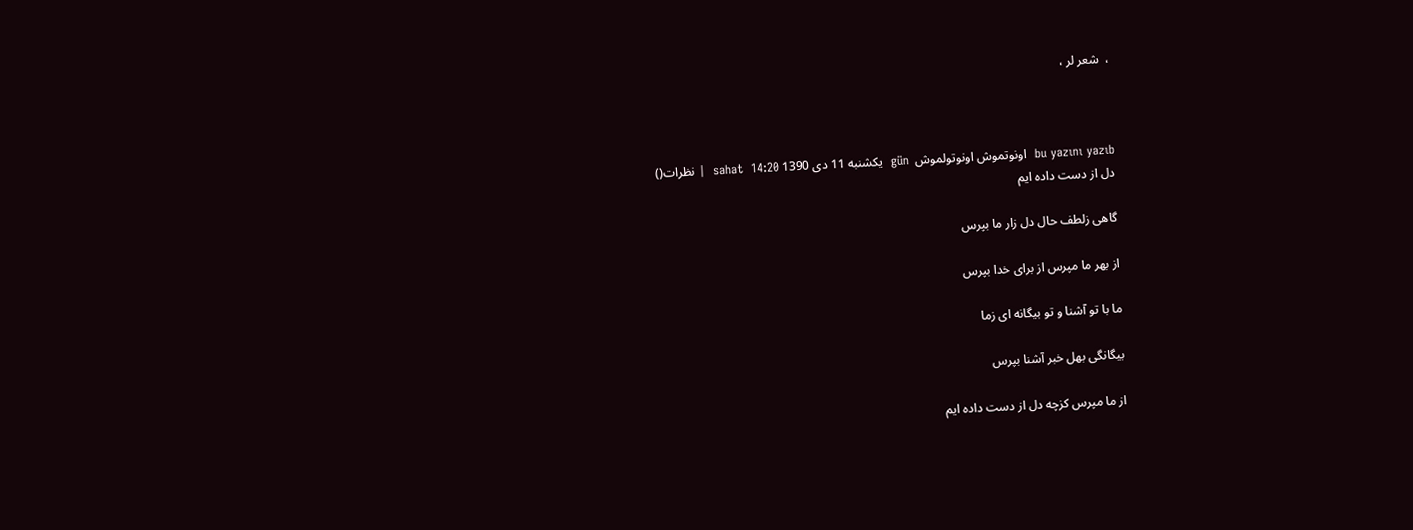،  شعر لر ،



bu yazını yazıb  اونوتموش اونوتولموش  gün  یکشنبه 11 دی 1390 sahat  14:20  | نظرات()
دل از دست داده ایم

گاهی زلطف حال دل زار ما بپرس

از بهر ما مپرس از برای خدا بپرس

ما با تو آشنا و تو بیگانه ای زما

بیگانگی بهل خبر آشنا بپرس

از ما مپرس کزچه دل از دست داده ایم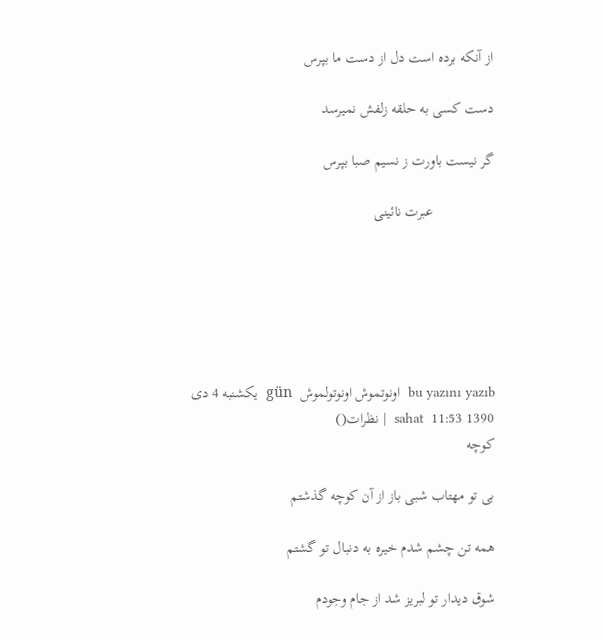از آنکه برده است دل از دست ما بپرس

دست کسی به حلقه زلفش نمیرسد

گر نیست باورت ز نسیم صبا بپرس

                عبرت نائینی






bu yazını yazıb  اونوتموش اونوتولموش  gün  یکشنبه 4 دی 1390 sahat  11:53  | نظرات()
کوچه

بی تو مهتاب شبی باز از آن كوچه گذشتم

همه تن چشم شدم خیره به دنبال تو گشتم

شوق دیدار تو لبریز شد از جام وجودم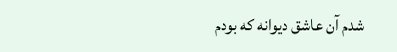شدم آن عاشق دیوانه كه بودم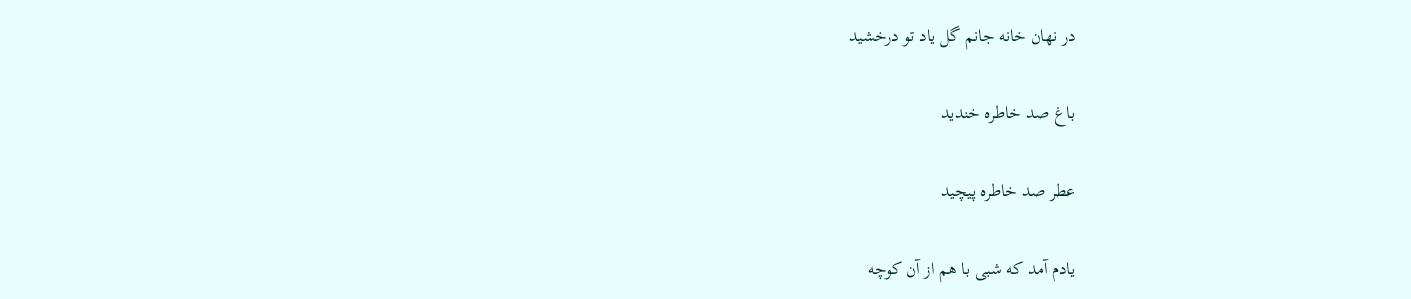در نهان خانه جانم گل یاد تو درخشید

باغ صد خاطره خندید

عطر صد خاطره پیچید

یادم آمد كه شبی با هم از آن كوچه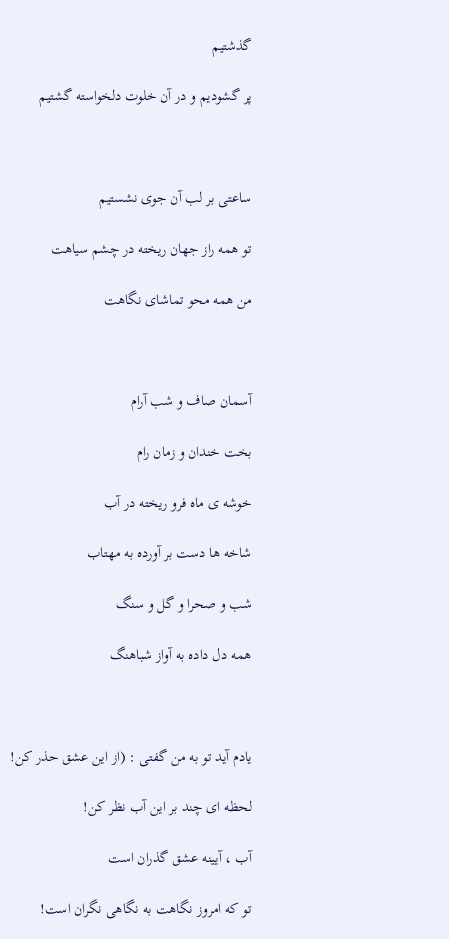گذشتیم

پر گشودیم و در آن خلوت دلخواسته گشتیم



ساعتی بر لب آن جوی نشستیم

تو همه راز جهان ریخته در چشم سیاهت

من همه محو تماشای نگاهت



آسمان صاف و شب آرام

بخت خندان و زمان رام

خوشه ی ماه فرو ریخته در آب

شاخه ها دست بر آورده به مهتاب

شب و صحرا و گل و سنگ

همه دل داده به آواز شباهنگ



یادم آید تو به من گفتی : (از این عشق حذر كن!

لحظه ای چند بر این آب نظر كن!

آب ، آیینه عشق گذران است

تو كه امروز نگاهت به نگاهی نگران است!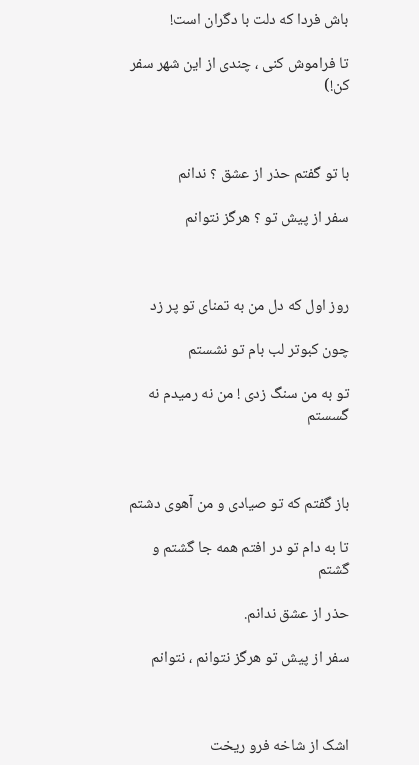باش فردا كه دلت با دگران است!

تا فراموش كنی ، چندی از این شهر سفر كن!)



با تو گفتم حذر از عشق ؟ ندانم

سفر از پیش تو ؟ هرگز نتوانم



روز اول كه دل من به تمنای تو پر زد

چون كبوتر لب بام تو نشستم

تو به من سنگ زدی ! من نه رمیدم نه گسستم



باز گفتم كه تو صیادی و من آهوی دشتم

تا به دام تو در افتم همه جا گشتم و گشتم

حذر از عشق ندانم.

سفر از پیش تو هرگز نتوانم ، نتوانم



اشک از شاخه فرو ریخت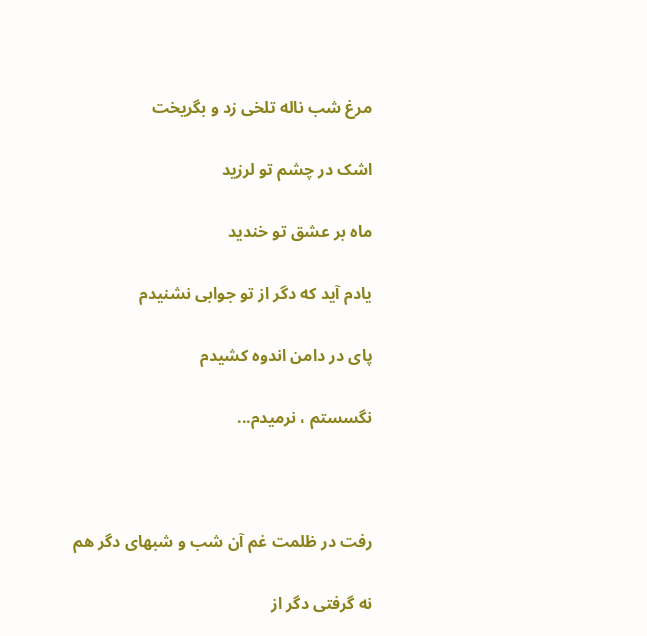مرغ شب ناله تلخی زد و بگریخت

اشک در چشم تو لرزید

ماه بر عشق تو خندید

یادم آید كه دگر از تو جوابی نشنیدم

پای در دامن اندوه كشیدم

نگسستم ، نرمیدم...



رفت در ظلمت غم آن شب و شبهای دگر هم

نه گرفتی دگر از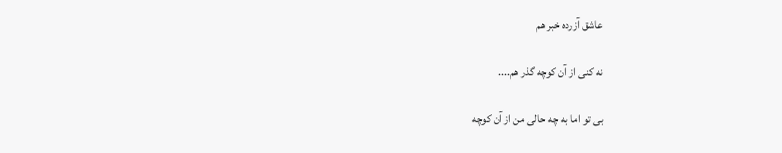عاشق آزرده خبر هم

نه كنی از آن كوچه گذر هم....

بی تو اما به چه حالی من از آن كوچه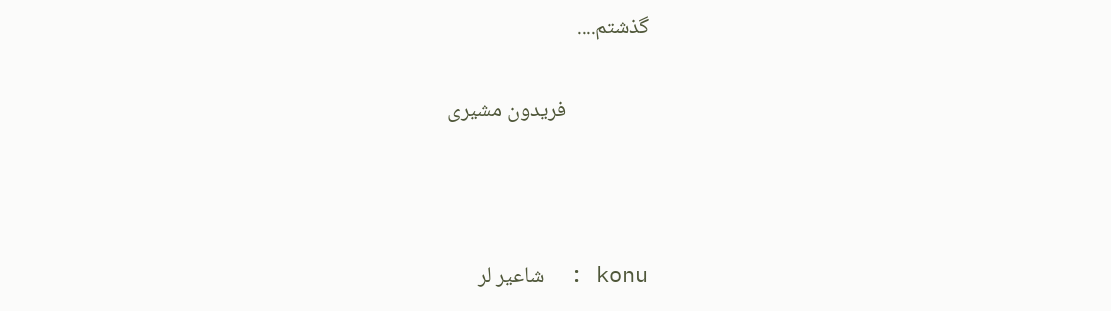گذشتم....

                 فریدون مشیری



konu :  شاعیر لر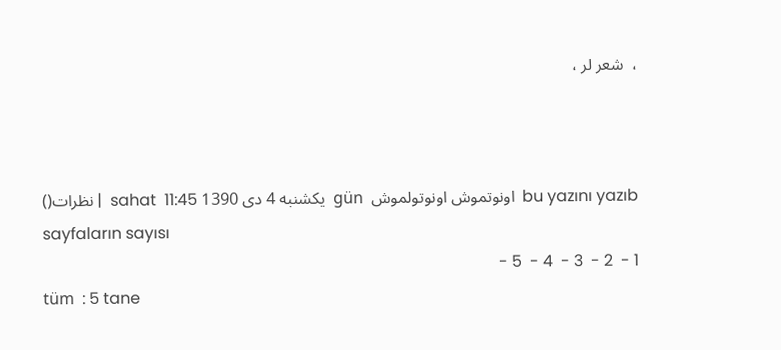،  شعر لر ،



bu yazını yazıb  اونوتموش اونوتولموش  gün  یکشنبه 4 دی 1390 sahat  11:45  | نظرات()
sayfaların sayısı
1 -  2 -  3 -  4 -  5 -
tüm  : 5 tane